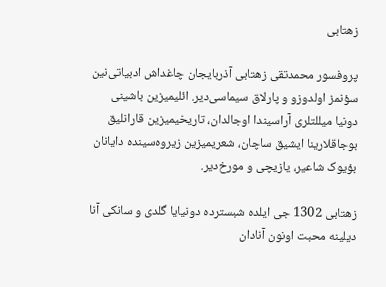زهتابی

پروفسور محمدتقی زهتابی آذربایجان چاغداش ادبیاتی‌نین سؤنمز اولدوزو و پارلاق سیماسی‌دیر. ائلیمیزین باشینی دونیا میللتلری آراسیندا اوجالدان، تاریخیمیزین قارانلیق بوجاقلارینا ایشیق ساچان، شعریمیزین زیروه‌سینده دایانان بؤیوک شاعیر، یازیچی و مورخ‌دیر.

زهتابی 1302 جی ایلده شبسترده دونیایا گلدی و سانکی آنا دیلینه محبت اونون آنادان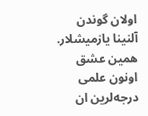اولان گوندن آلنینا یازمیشلار. همین عشق اونون علمی درجه‌لرین ان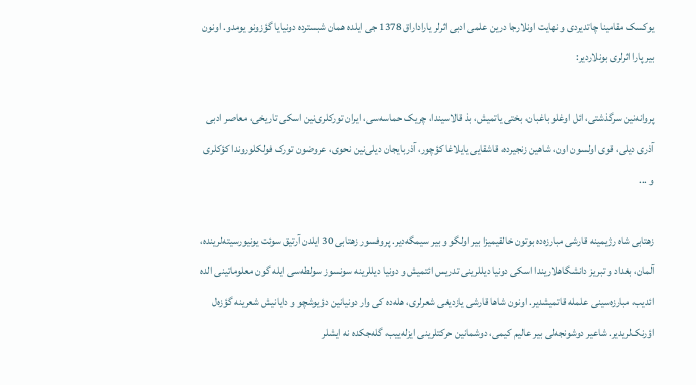یوکسک مقامینا چاتدیردی و نهایت اونلارجا درین علمی ادبی اثرلر یاراداراق 1378 جی ایلده همان شبسترده دونیایا گؤزونو یومدو. اونون بیر پارا اثرلری بونلاردیر:

پروانه‌نین سرگذشتی، ائل اوغلو باغبان، بختی یاتمیش، بذ قالاسیندا، چریک حماسه‌سی، ایران تورکلری‌نین اسکی تاریخی، معاصر ادبی آذری دیلی، قوی اولسون اون، شاهین زنجیرده، قاشقایی یایلاغا کؤچور، آذربایجان دیلی‌نین نحوی، عروضون تورک فولکلوروندا کؤکلری و ...

زهتابی شاه رژیمینه قارشی مبارزه‌ده بوتون خالقیمیزا بیر اولگو و بیر سیمگه‌دیر. پروفسور زهتابی 30 ایلدن آرتیق سوئت یونیورسیته‌لرینده، آلمان، بغداد و تبریز دانشگاهلاریندا اسکی دونیا دیللرینی تدریس ائتمیش و دونیا دیللرینه سونسوز سولطه‌سی ایله گون معلوماتینی الده ائدیب، مبارزه‌سینی علمله قاتمیشدیر. اونون شاها قارشی یازدیغی شعرلری، هله‌ده کی وار دونیانین دؤیوشچو و دایانیش شعرینه گؤزه‌ل اؤرنک‌لریدیر. شاعیر دوشونجه‌لی بیر عالیم کیمی، دوشمانین حرکتلرینی ایزله‌ییب، گله‌جکده نه ایشلر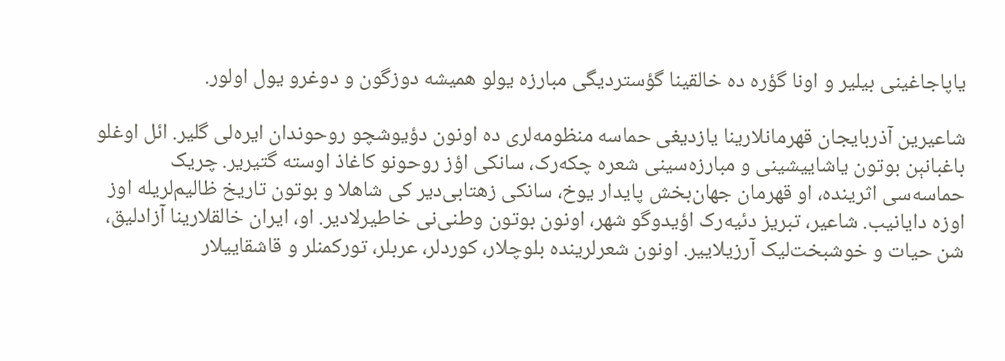یاپاجاغینی بیلیر و اونا گؤره ده خالقینا گؤستردیگی مبارزه یولو همیشه دوزگون و دوغرو یول اولور.

شاعیرین آذربایجان قهرمانلارینا یازدیغی حماسه منظومه‌لری ده اونون دؤیوشچو روحوندان ایره‌لی گلیر. ائل اوغلو باغبانېن بوتون یاشاییشینی و مبارزه‌سینی شعره چکه‌رک، سانکی اؤز روحونو کاغاذ اوسته گتیریر. چریک حماسه‌سی اثرینده، او قهرمان جهان‌بخش پایدار یوخ، سانکی زهتابی‌دیر کی شاهلا و بوتون تاریخ ظالیم‌لریله اوز اوزه دایانیب. شاعیر، تبریز دئیه‌رک اؤیدوگو شهر، اونون بوتون وطنی‌نی خاطیرلادیر. او، ایران خالقلارینا آزادلیق، شن حیات و خوشبخت‌لیک آرزیلاییر. اونون شعرلرینده بلوچلار، کوردلر، عربلر، تورکمنلر و قاشقاییلار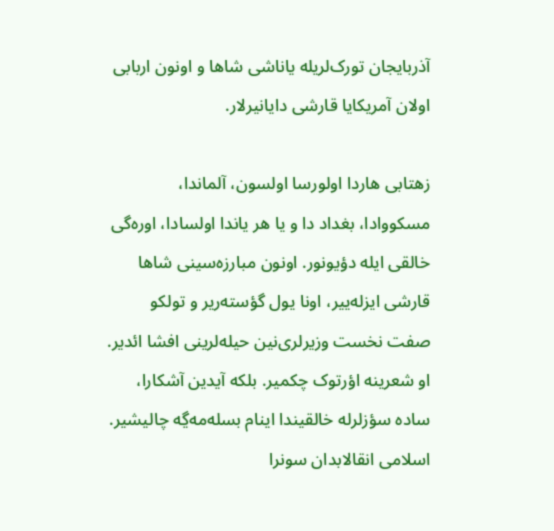آذربایجان تورک‌لریله یاناشی شاها و اونون اربابی اولان آمریکایا قارشی دایانیرلار.

زهتابی هاردا اولورسا اولسون، آلماندا، مسکووادا، بغداد دا و یا هر یاندا اولسادا، اوره‌گی خالقی ایله دؤیونور. اونون مبارزه‌سینی شاها قارشی ایزله‌ییر، اونا یول گؤسته‌ریر و تولکو صفت نخست وزیرلری‌نین حیله‌لرینی افشا ائدیر. او شعرینه اؤرتوک چکمیر. بلکه آیدین آشکارا، ساده سؤزلرله خالقیندا اینام بسله‌مه‌ڲه چالیشیر. اسلامی انقالابدان سونرا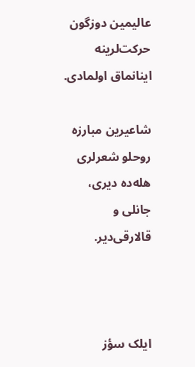عالیمین دوزگون حرکت‌لرینه اینانماق اولمادی.

شاعیرین مبارزه روحلو شعرلری هله‌ده دیری، جانلی و قالارقی‌دیر.



ایلک سؤز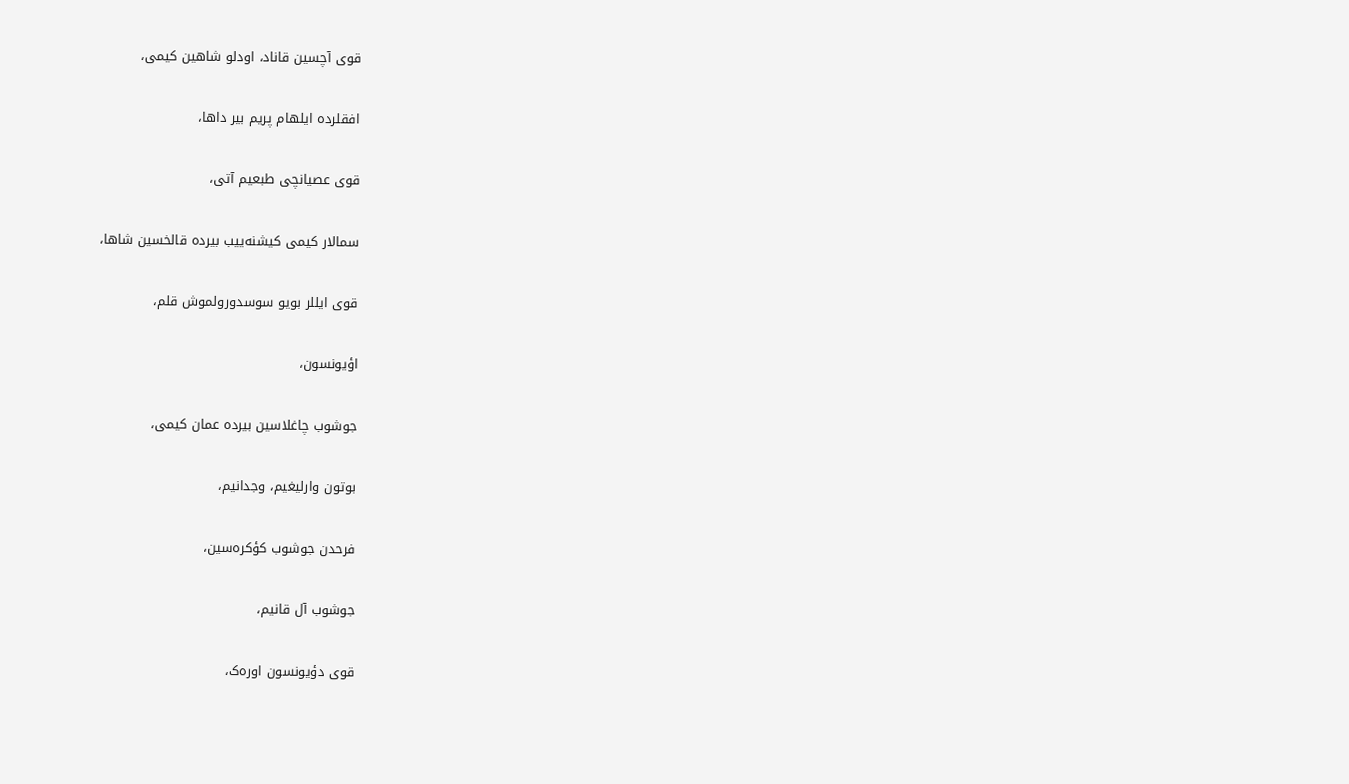قوی آچسین قاناد، اودلو شاهین کیمی،

افقلرده ایلهام پریم بیر داها،

قوی عصیانچی طبعیم آتی،

سمالار کیمی کیشنه‌ییب بیرده قالخسین شاها،

قوی ایللر بویو سوسدورولموش قلم،

اؤیونسون،

جوشوب چاغلاسین بیرده عمان کیمی،

بوتون وارلیغیم، وجدانیم،

فرحدن جوشوب کؤکره‌سین،

جوشوب آل قانیم،

قوی دؤیونسون اوره‌ک،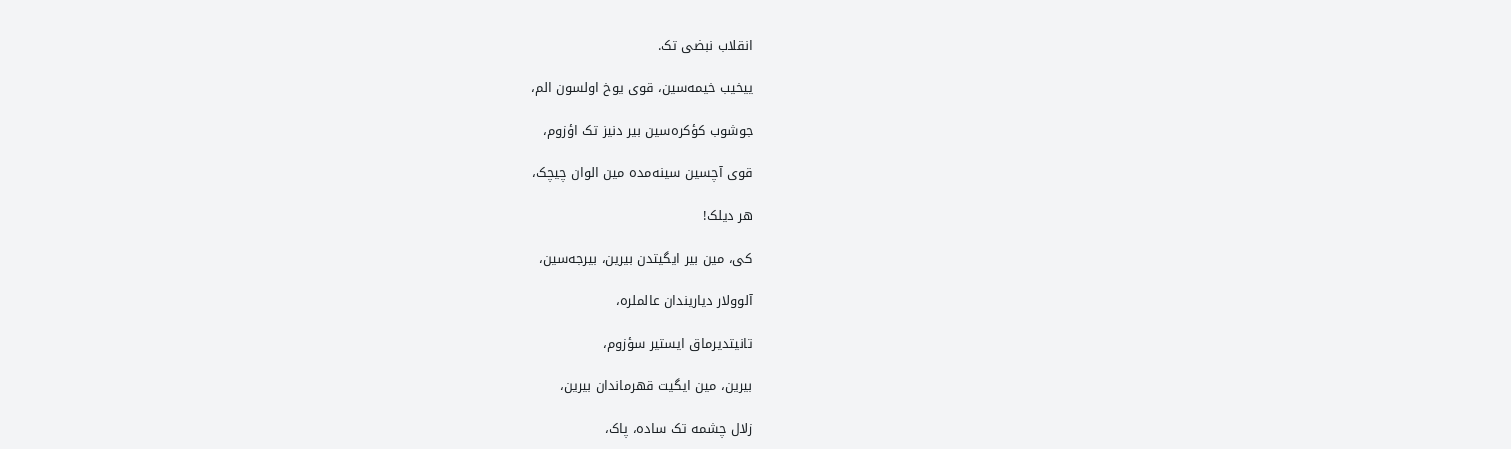انقلاب نبضی تک.

ییخیب خیمه‌سین، قوی یوخ اولسون الم،

جوشوب کؤکره‌سین بیر دنیز تک اؤزوم،

قوی آچسین سینه‌مده مین الوان چیچک،

هر دیلک!

کی، مین بیر ایگیتدن بیرین، بیرجه‌سین،

آلوولار دیاریندان عالملره،

تانیتدیرماق ایستیر سؤزوم،

بیرین، مین ایگیت قهرماندان بیرین،

زلال چشمه تک ساده، پاک،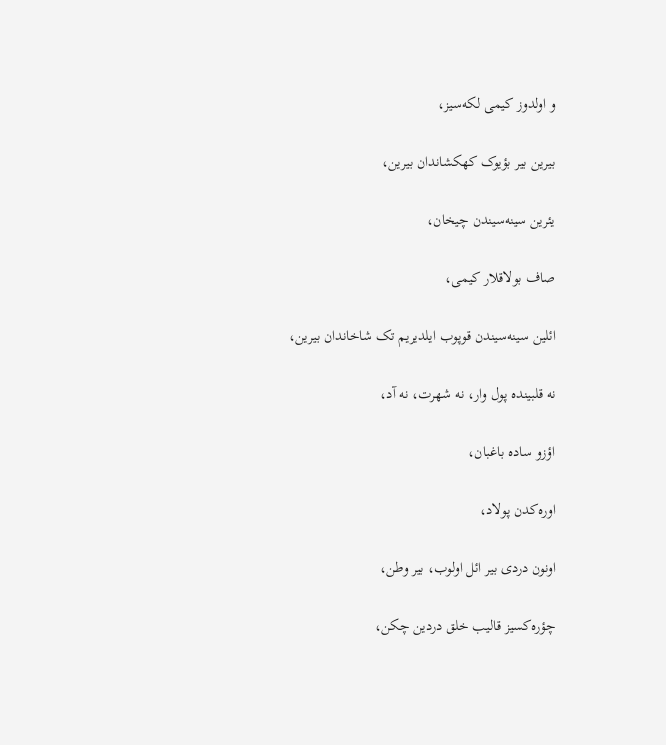و اولدوز کیمی لکه‌سیز،

بیرین بیر بؤیوک کهکشاندان بیرین،

یئرین سینه‌سیندن چیخان،

صاف بولاقلار کیمی،

ائلین سینه‌سیندن قوپوب ایلدیریم تک شاخاندان بیرین،

نه قلبینده پول وار، نه شهرت، نه آد،

اؤزو ساده باغبان،

اوره‌کدن پولاد،

اونون دردی بیر ائل اولوب، بیر وطن،

چؤره‌کسیز قالیب خلق دردین چکن،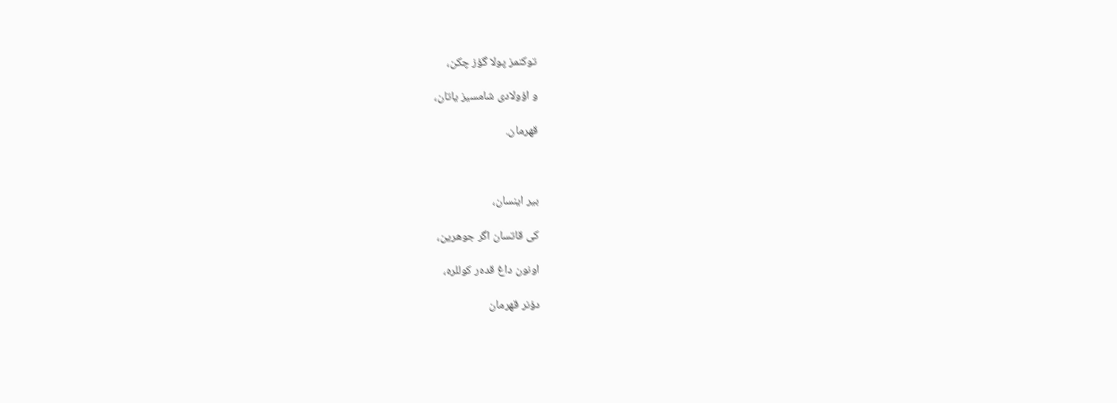توکنمز پولا گؤز چکن،

و اؤولادی شامسیز یاتان،

قهرمان.



بیر اینسان،

کی قاتسان اگر جوهرین،

اونون داغ قده‌ر کوللره،

دؤنر قهرمان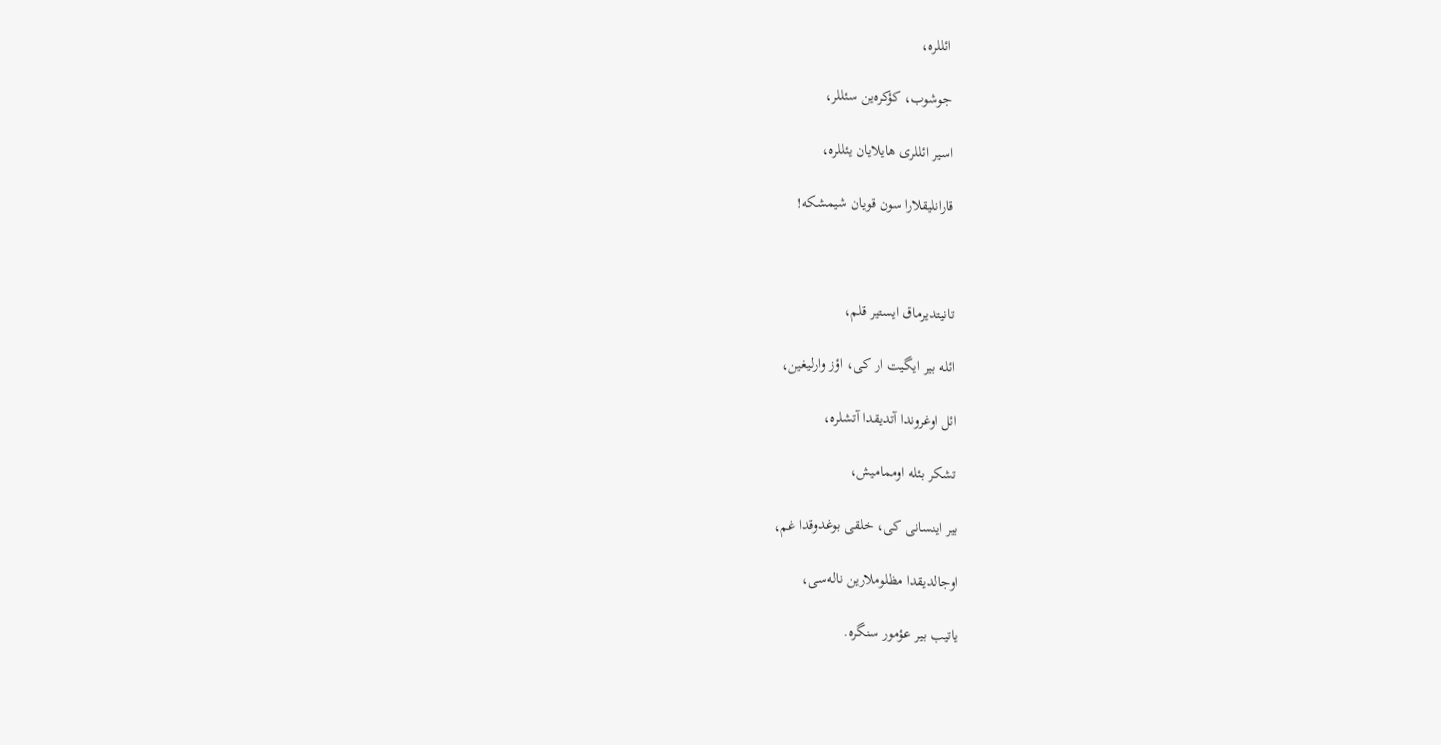ائللره،

جوشوب، کؤکره‌ین سئللر،

اسیر ائللری هایلایان یئللره،

قارانلیقلارا سون قویان شیمشکه!



تانیتدیرماق ایستیر قلم،

ائله بیر ایگیت ار کی، اؤز وارلیغین،

ائل اوغروندا آتدیقدا آتشلره،

تشکر بئله اوممامیش،

بیر اینسانی کی، خلقی بوغدوقدا غم،

اوجالدیقدا مظلوملارین ناله‌سی،

یاتیب بیر عؤمور سنگره.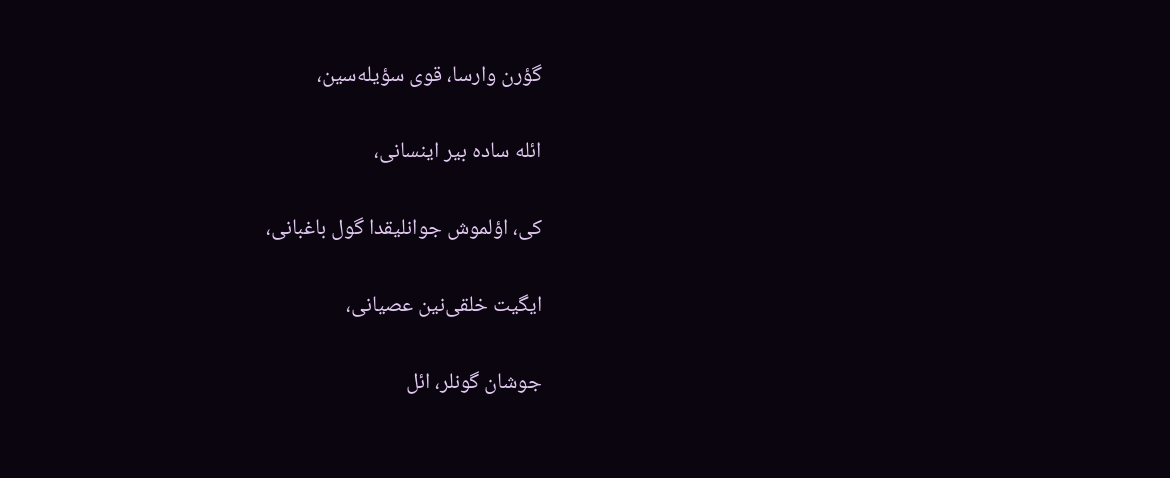گؤرن وارسا، قوی سؤیله‌سین،

ائله ساده بیر اینسانی،

کی، اؤلموش جوانلیقدا گول باغبانی،

ایگیت خلقی‌نین عصیانی،

جوشان گونلر، ائل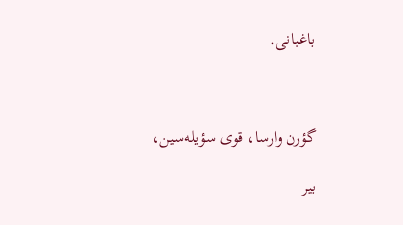باغبانی.



گؤرن وارسا، قوی سؤیله‌سین،

بیر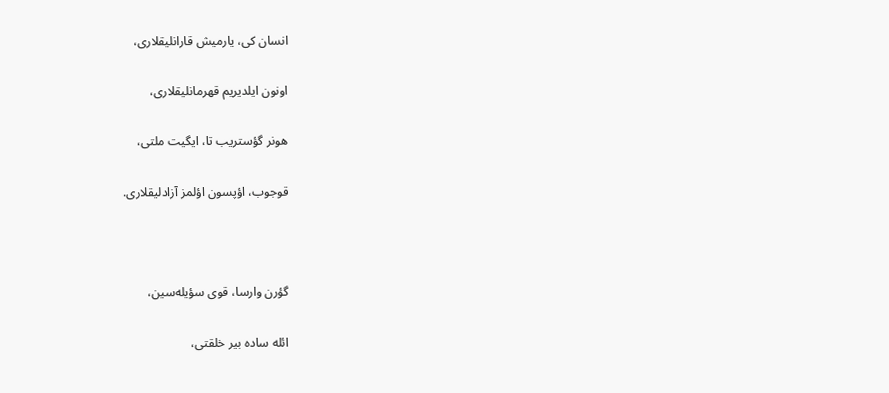انسان کی، یارمیش قارانلیقلاری،

اونون ایلدیریم قهرمانلیقلاری،

هونر گؤستریب تا، ایگیت ملتی،

قوجوب، اؤپسون اؤلمز آزادلیقلاری.



گؤرن وارسا، قوی سؤیله‌سین،

ائله ساده بیر خلقتی،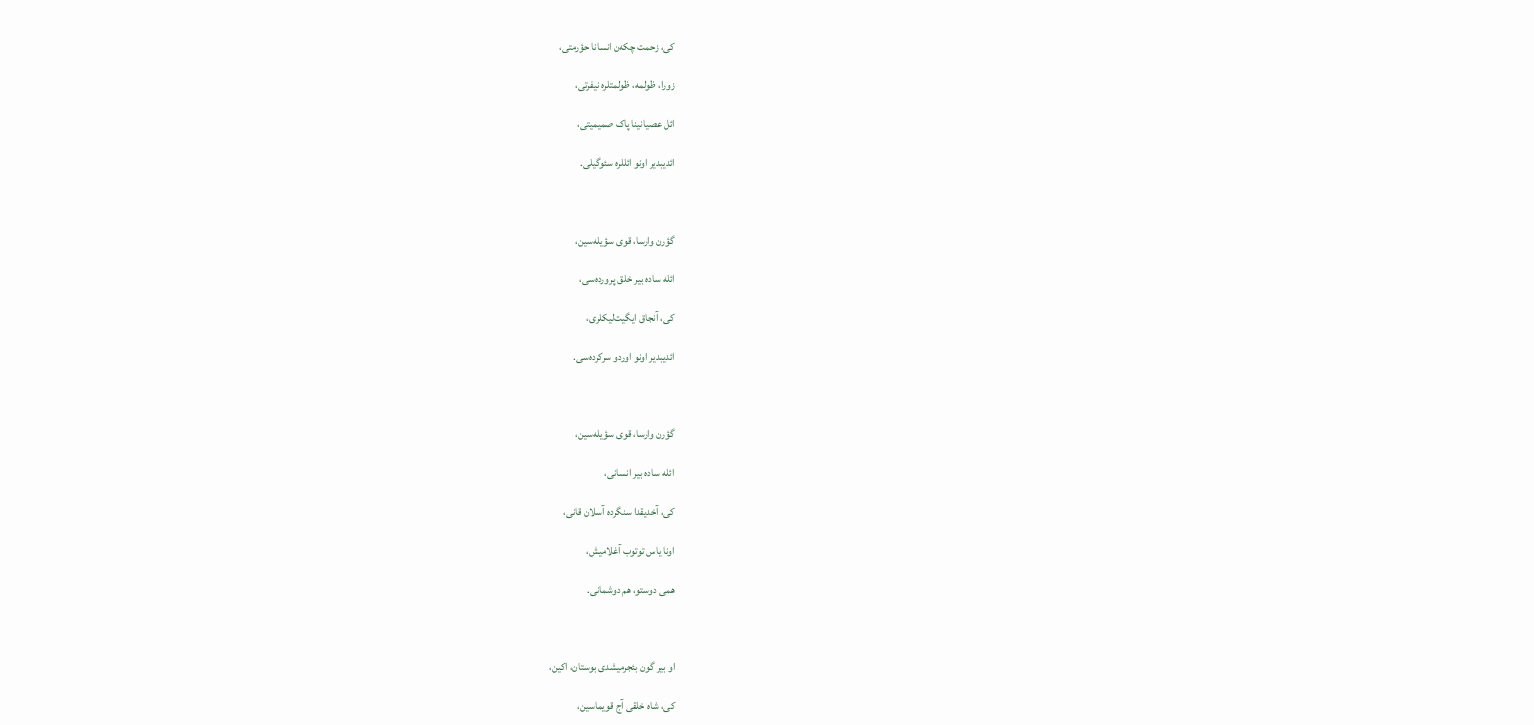کی، زحمت چکه‌ن انسانا حؤرمتی،

زورا، ظولمه، ظولمتلره نیفرتی،

ائل عصیانینا پاک صمیمیتی،

ائدیبدیر اونو ائللره سئوگیلی.



گؤرن وارسا، قوی سؤیله‌سین،

ائله ساده بیر خلق پرورده‌سی،

کی، آنجاق ایگیت‌لیکلری،

ائدیبدیر اونو اوردو سرکرده‌سی.



گؤرن وارسا، قوی سؤیله‌سین،

ائله ساده بیر انسانی،

کی، آخدیقدا سنگرده آسلان قانی،

اونا یاس توتوب آغلامیش،

همی دوستو، هم دوشمانی.



او بیر گون بئجرمیشدی بوستان، اکین،

کی، شاه خلقی آج قویماسین،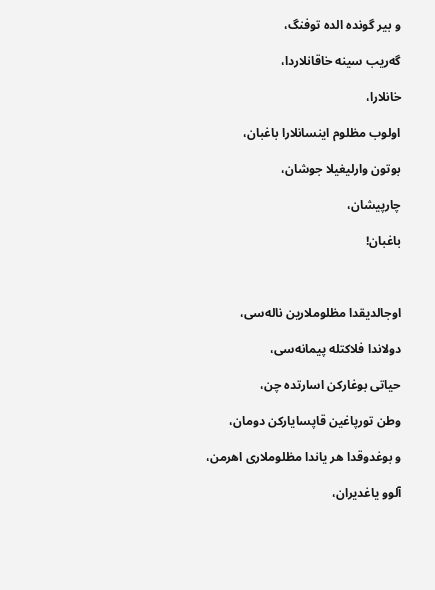و بیر گونده الده توفنگ،

گه‌ریب سینه خاقانلاردا،

خانلارا،

اولوب مظلوم اینسانلارا باغبان،

بوتون وارلیغیلا جوشان،

چارپیشان،

باغبان!



اوجالدیقدا مظلوملارین ناله‌سی،

دولاندا فلاکتله پیمانه‌سی،

حیاتی بوغارکن اسارتده چن،

وطن تورپاغین قاپسایارکن دومان،

و بوغدوقدا هر یاندا مظلوملاری اهرمن،

آلوو یاغدیران،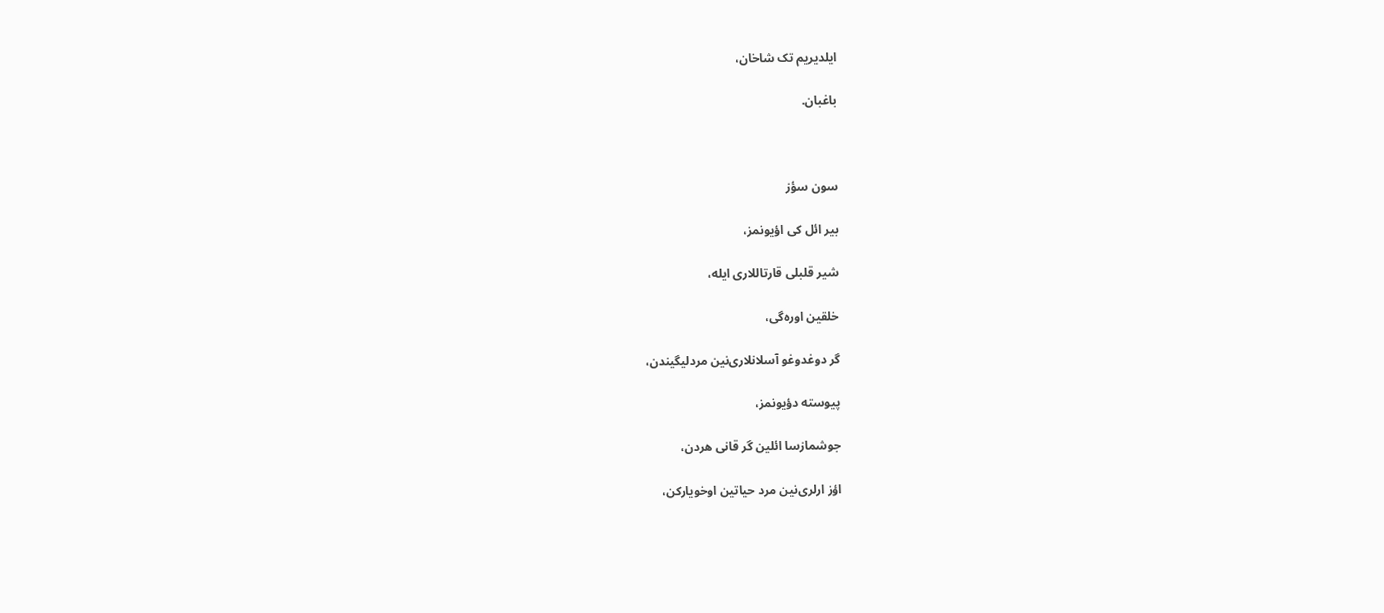ایلدیریم تک شاخان،

باغبان.



سون سؤز

بیر ائل کی اؤیونمز،

شیر قلبلی قارتاللاری ایله،

خلقین اوره‌گی،

گر دوغدوغو آسلانلاری‌نین مردلیگیندن،

پیوسته دؤیونمز،

جوشمازسا ائلین گر قانی هردن،

اؤز ارلری‌نین مرد حیاتین اوخویارکن،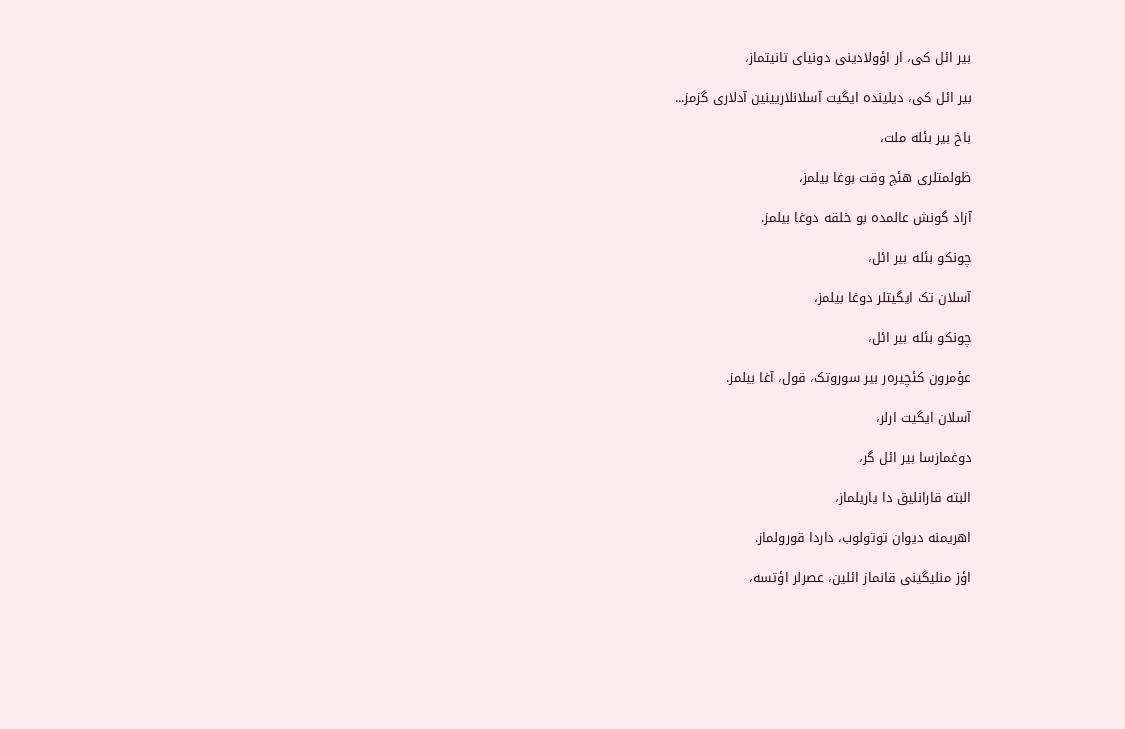بیر ائل کی، ار اؤولادینی دونیای تانیتماز،

بیر ائل کی، دیلینده ایگیت آسلانلاریینین آدلاری گزمز...

باخ بیر بئله ملت،

ظولمتلری هئچ وقت بوغا بیلمز،

آزاد گونش عالمده بو خلقه دوغا بیلمز.

چونکو بئله بیر ائل،

آسلان تک ایگیتلر دوغا بیلمز،

چونکو بئله بیر ائل،

عؤمرون کئچیره‌ر بیر سوروتک، قول، آغا بیلمز.

آسلان ایگیت ارلر،

دوغمازسا بیر ائل گر،

البته قارانلیق دا یاریلماز،

اهریمنه دیوان توتولوب، داردا قورولماز.

اؤز منلیگینی قانماز ائلین، عصرلر اؤتسه،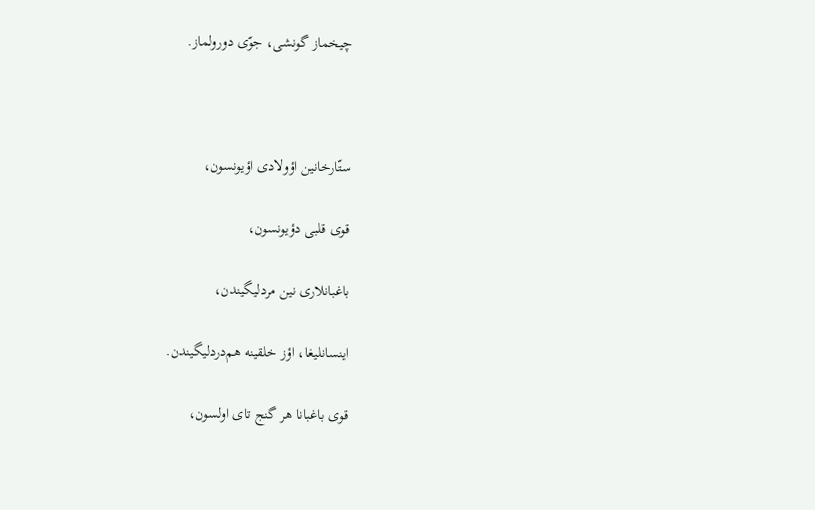چیخماز گونشی، جوّی دورولماز.



ستّارخانین اؤولادی اؤیونسون،

قوی قلبی دؤیونسون،

باغبانلاری نین مردلیگیندن،

اینسانلیغا، اؤز خلقینه هم‌دردلیگیندن.

قوی باغبانا هر گنج تای اولسون،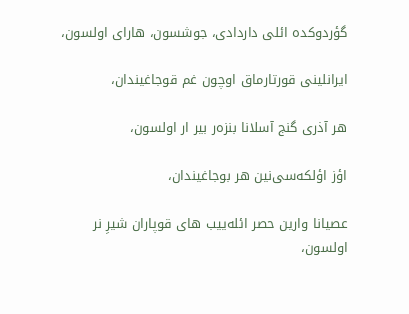گؤردوکده ائلی داردادی، جوشسون، هارای اولسون،

ایرانلینی قورتارماق اوچون غم قوجاغیندان،

هر آذری گنج آسلانا بنزه‌ر بیر ار اولسون،

اؤز اؤلکه‌سی‌نین هر بوجاغیندان،

عصیانا وارین حصر ائله‌ییب های قوپاران شیرِ نر اولسون،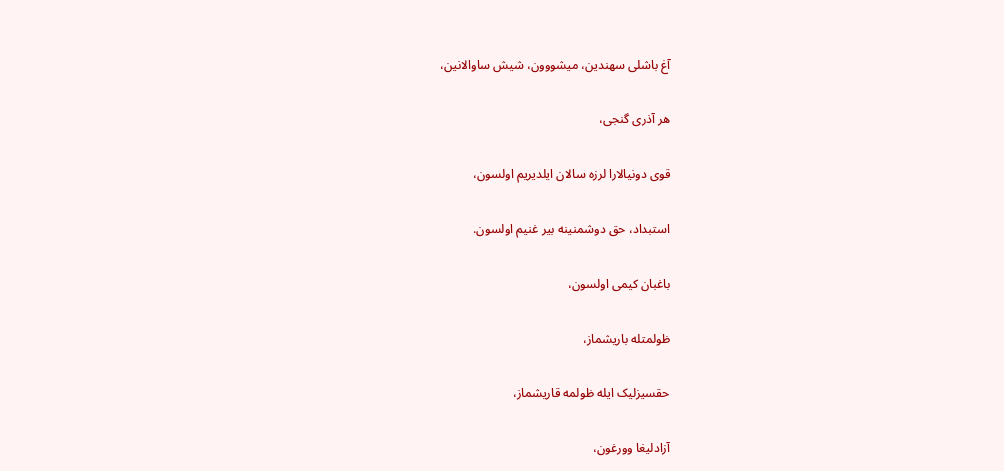آغ باشلی سهندین، میشووون، شیش ساوالانین،

هر آذری گنجی،

قوی دونیالارا لرزه سالان ایلدیریم اولسون،

استبداد، حق دوشمنینه بیر غنیم اولسون.

باغبان کیمی اولسون،

ظولمتله باریشماز،

حقسیزلیک ایله ظولمه قاریشماز،

آزادلیغا وورغون،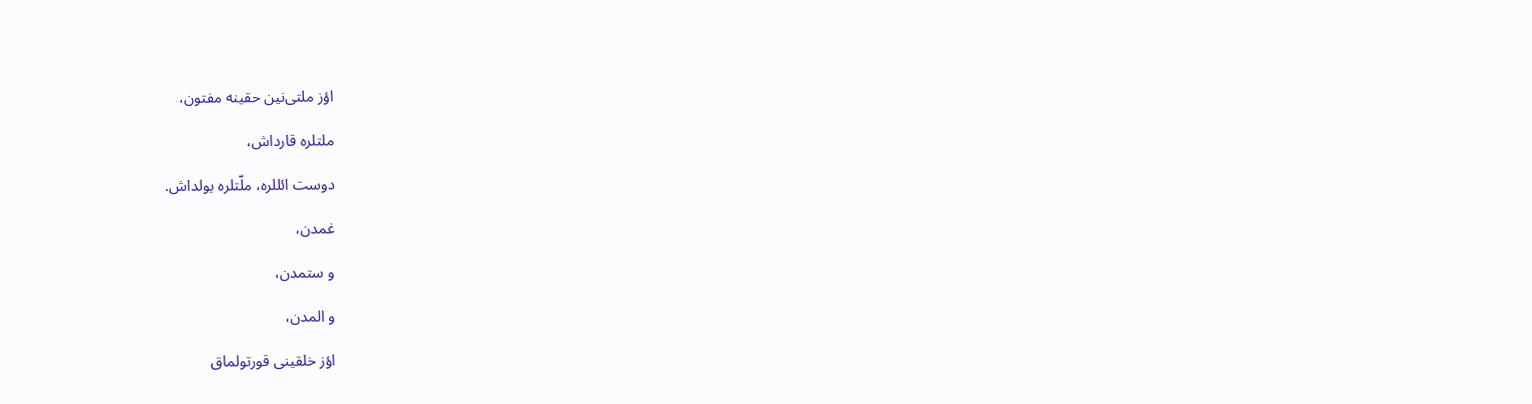اؤز ملتی‌نین حقینه مفتون،

ملتلره قارداش،

دوست ائللره، ملّتلره یولداش.

غمدن،

و ستمدن،

و المدن،

اؤز خلقینی قورتولماق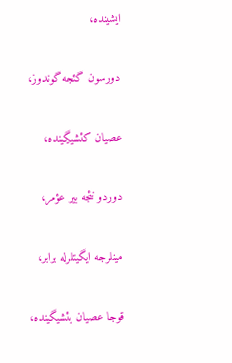ایشینده،

دورسون گئجه گوندوز،

عصیان کئشیڲینده،

دوردو نئجه بیر عؤمر،

مینلرجه ایگیتلرله برابر،

قوجا عصیان بئشیگینده،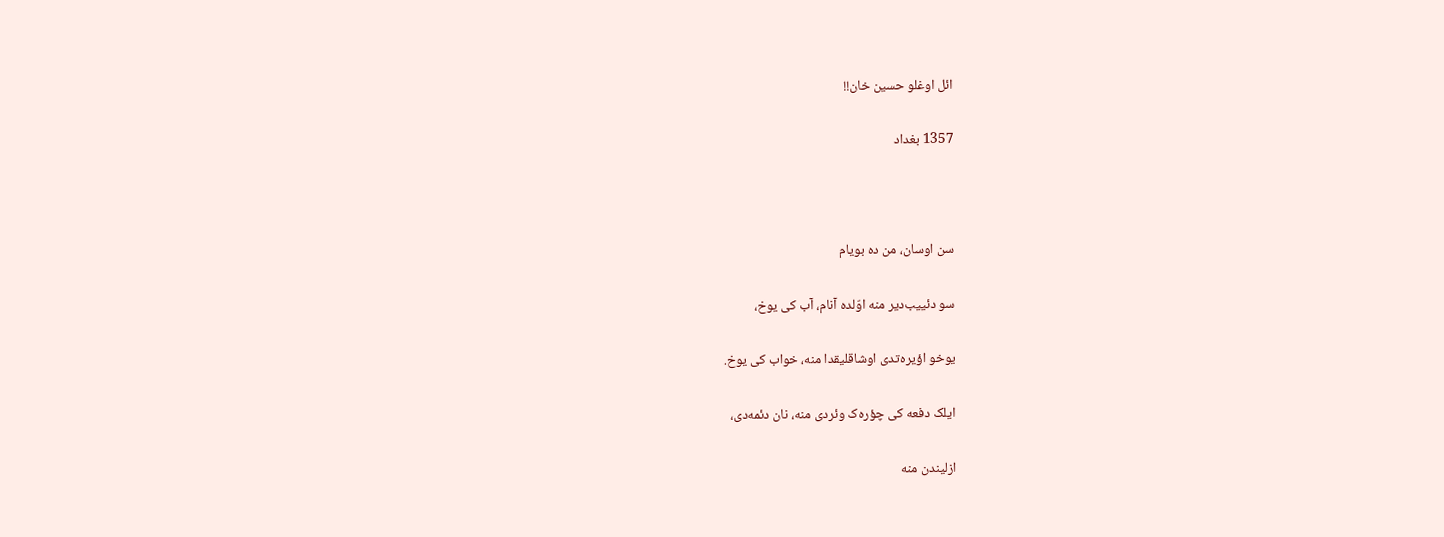ائل اوغلو حسین خان!!

1357 بغداد



سن اوسان، من ده بویام

سو دئییب‌دیر منه اوّلده آنام، آب کی یوخ،

یوخو اؤیره‌تدی اوشاقلیقدا منه، خواب کی یوخ.

ایلک دفعه کی چؤره‌ک وئردی منه، نان دئمه‌دی،

ازلیندن منه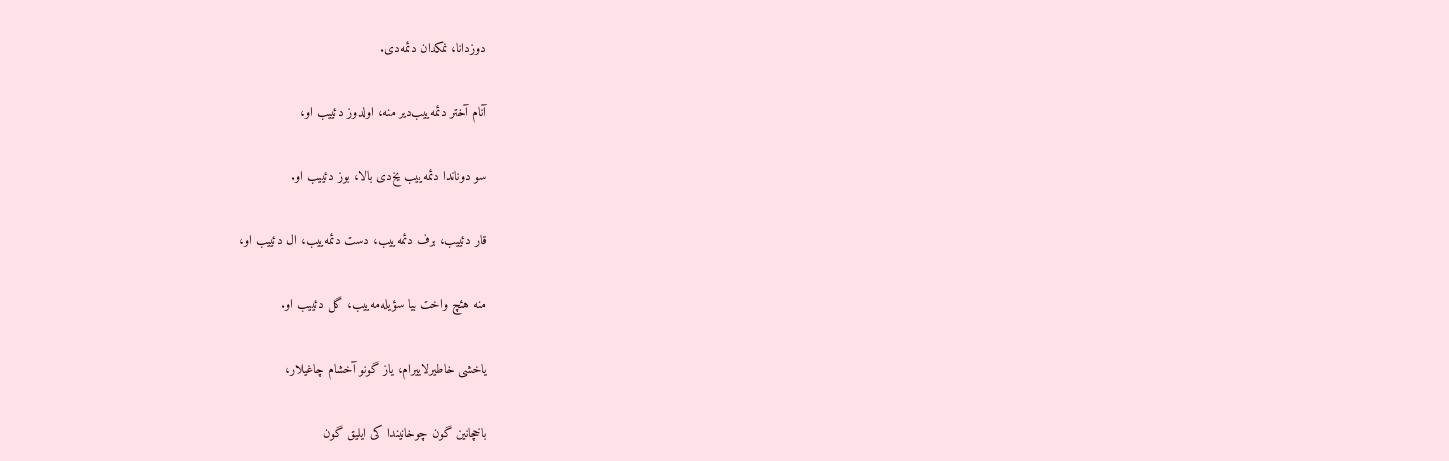دوزدانا، نمکدان دئمه‌دی.

آنام آختر دئمه‌ییب‌دیر منه، اولدوز دئییب او،

سو دوناندا دئمه‌ییب یخ‌دی بالا، بوز دئییب او.

قار دئییب، برف دئمه‌ییب، دست دئمه‌ییب، ال دئییب او،

منه هئچ واخت بیا سؤیله‌مه‌ییب، گل دئییب او.

یاخشی خاطیرلاییرام، یاز گونو آخشام چاغیلار،

باخچانین گون چوخانیندا کی ایلیق گون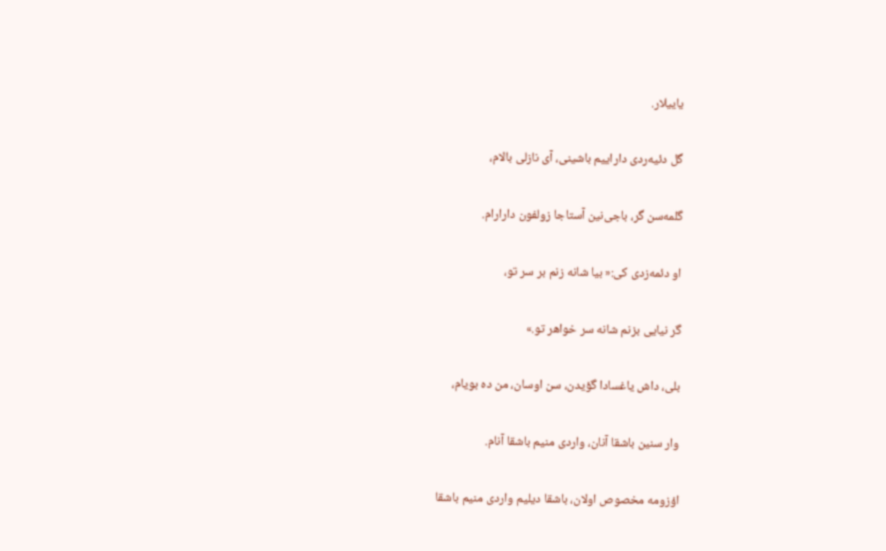یاییلار.

گل دئیه‌ردی داراییم باشینی، آی نازلی بالام،

گلمه‌سن گر، باجی‌نین آستاجا زولفون دارارام.

او دئمه‌زدی کی:« بیا شانه زنم بر سر تو،

گر نیایی بزنم شانه‌ سر خواهر تو.»

بلی، داش یاغسادا گؤیدن، سن اوسان، من ده بویام،

وار سنین باشقا آنان، واردی منیم باشقا آنام.

اؤزومه مخصوص اولان، باشقا دیلیم واردی منیم باشقا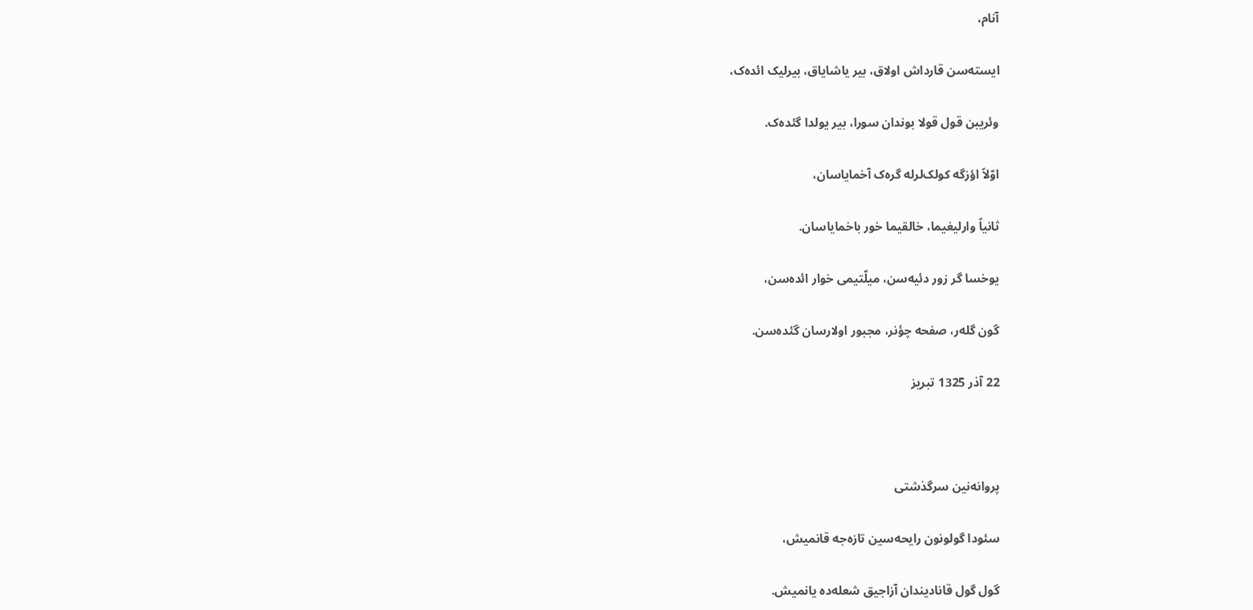آنام،

ایسته‌سن قارداش اولاق، بیر یاشایاق، بیرلیک ائده‌ک،

وئریبن قول قولا بوندان سورا، بیر یولدا گئده‌ک.

اوّلاً اؤزگه کولک‌لرله گره‌ک آخمایاسان،

ثانیاً وارلیغیما، خالقیما خور باخمایاسان.

یوخسا گر زور دئیه‌سن، میلّتیمی خوار ائده‌سن،

گون گله‌ر، صفحه چؤنر، مجبور اولارسان گئده‌سن.

22 آذر 1325 تبریز



پروانه‌نین سرگذشتی

سئودا گولونون رایحه‌سین تازه‌جه قانمیش،

گول گول قانادیندان آزاجیق شعله‌ده یانمیش.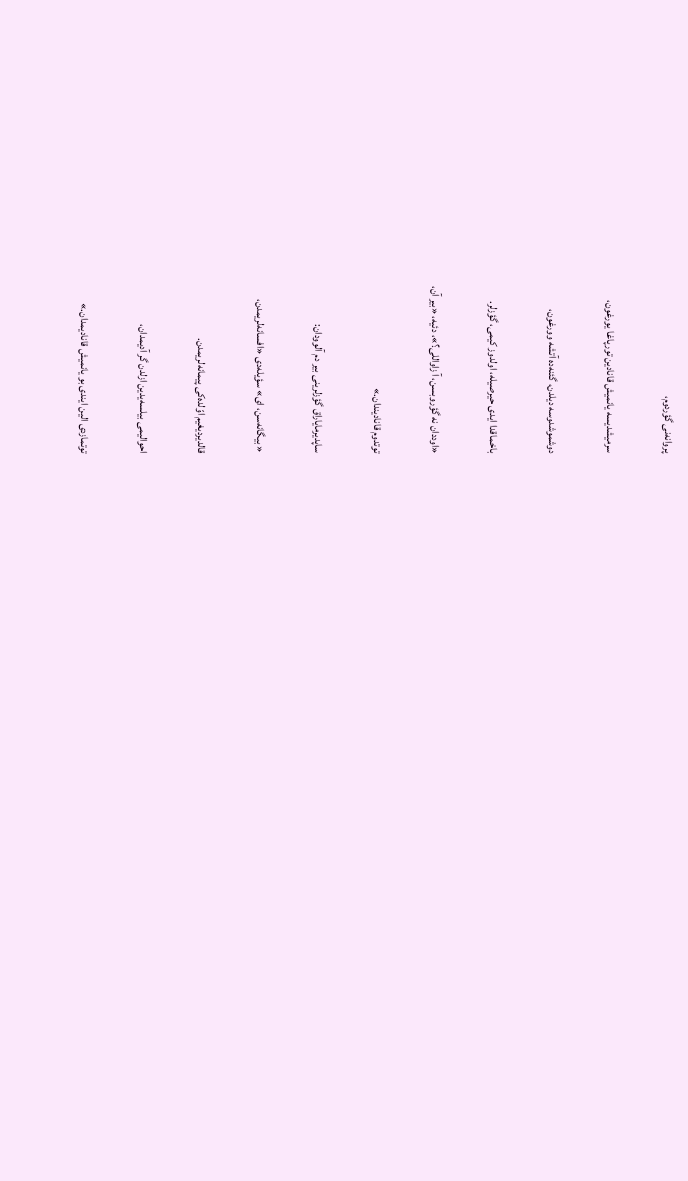پروانه‌نی گؤردوم،

سرمیشدیسه یانمیش قانادین تورپاغا یورغون،

دوشموشدوسه دیلدن، گئنه‌ده آتشه وورغون،

باخماقدا ایدی حیرصیله، اولدوز کیمی، گؤزلر.

«اوددان نه گؤروبسن، آ زاواللی؟»، دئیه، «بیر آن،

توتدوم قانادیندان.»

ساپدیرمایاراق گؤزلرینی بیر دم آلوودان:

« بیگانه‌سن، ای» سؤیله‌دی «افسانه‌لریمدن،

قالدیردیغیم اوّلده‌کی پیمانه‌لریمدن.

احوالیمی بیلسه‌یدین ازلدن گر آدیمدان،

توتمازدی الین ایندی بو یانمیش قانادیمدان.»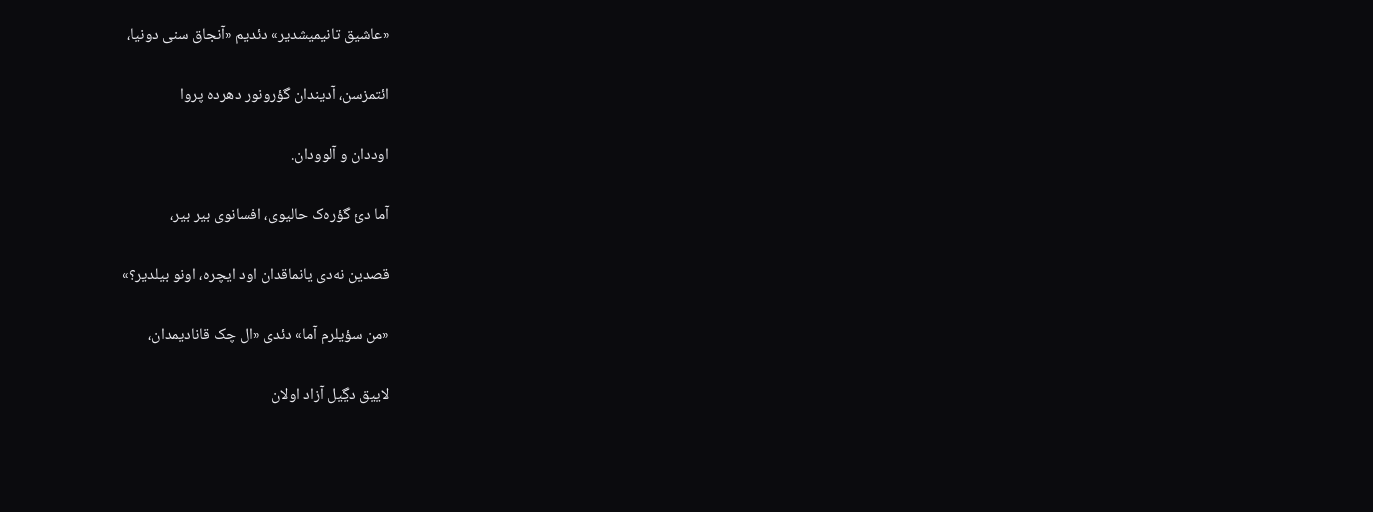«عاشیق تانیمیشدیر» دئدیم «آنجاق سنی دونیا،

ائتمزسن، آدیندان گؤرونور دهرده پروا

اوددان و آلوودان.

آما دئ گؤره‌ک حالیوی، افسانوی بیر بیر،

قصدین نه‌دی یانماقدان اود ایچره، اونو بیلدیر؟»

«من سؤیلرم آما» دئدی «ال چک قانادیمدان،

لاییق دڲیل آزاد اولان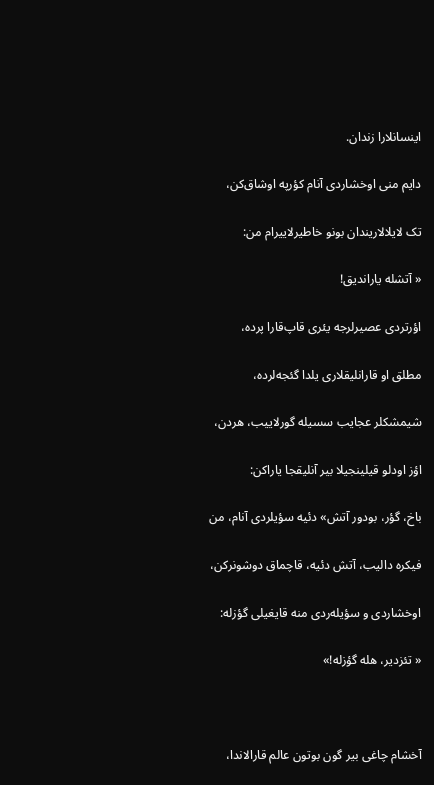اینسانلارا زندان.

دایم منی اوخشاردی آنام کؤرپه اوشاق‌کن،

تک لایلالاریندان بونو خاطیرلاییرام من:

« آتشله یاراندیق!

اؤرتردی عصیرلرجه یئری قاپ‌قارا پرده،

مطلق او قارانلیقلاری یلدا گئجه‌لرده،

شیمشکلر عجایب سسیله گورلاییب، هردن،

اؤز اودلو قیلینجیلا بیر آنلیقجا یاراکن:

باخ، گؤر، بودور آتش» دئیه سؤیلردی آنام، من

فیکره دالیب، آتش دئیه، قاچماق دوشونرکن،

اوخشاردی و سؤیله‌ردی منه قایغیلی گؤزله:

« تئزدیر، هله گؤزله!»



آخشام چاغی بیر گون بوتون عالم قارالاندا،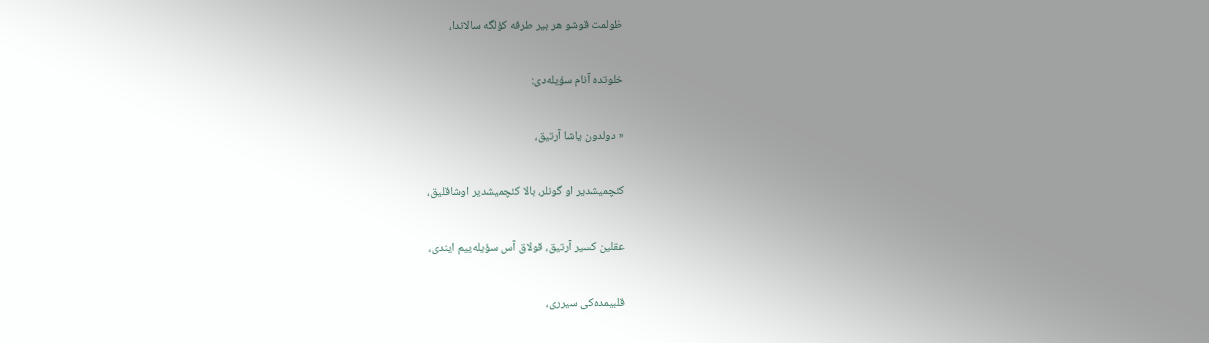ظولمت قوشو هر بیر طرفه کؤلگه سالاندا،

خلوتده آنام سؤیله‌دی:

« دولدون یاشا آرتیق،

کئچمیشدیر او گونلر، بالا کئچمیشدیر اوشاقلیق،

عقلین کسیر آرتیق، قولاق آس سؤیله‌ییم ایندی،

قلبیمده‌کی سیرری،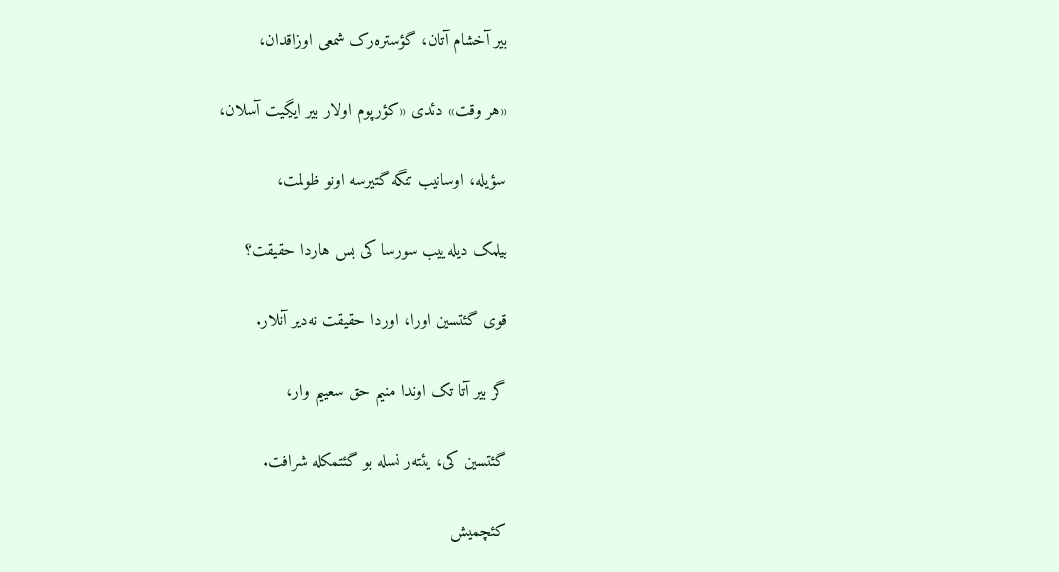بیر آخشام آتان، گؤستره‌رک شمعی اوزاقدان،

«هر وقت» دئدی «کؤرپوم اولار بیر ایڲیت آسلان،

سؤیله، اوسانیب تنگه گتیرسه اونو ظولمت،

بیلمک دیله‌ییب سورسا کی بس هاردا حقیقت؟

قوی گئتسین اورا، اوردا حقیقت نه‌دیر آنلار.

گر بیر آتا تک اوندا منیم حق سعییم وار،

گئتسین کی، یئته‌ر نسله بو گئتمکله شرافت.

کئچمیش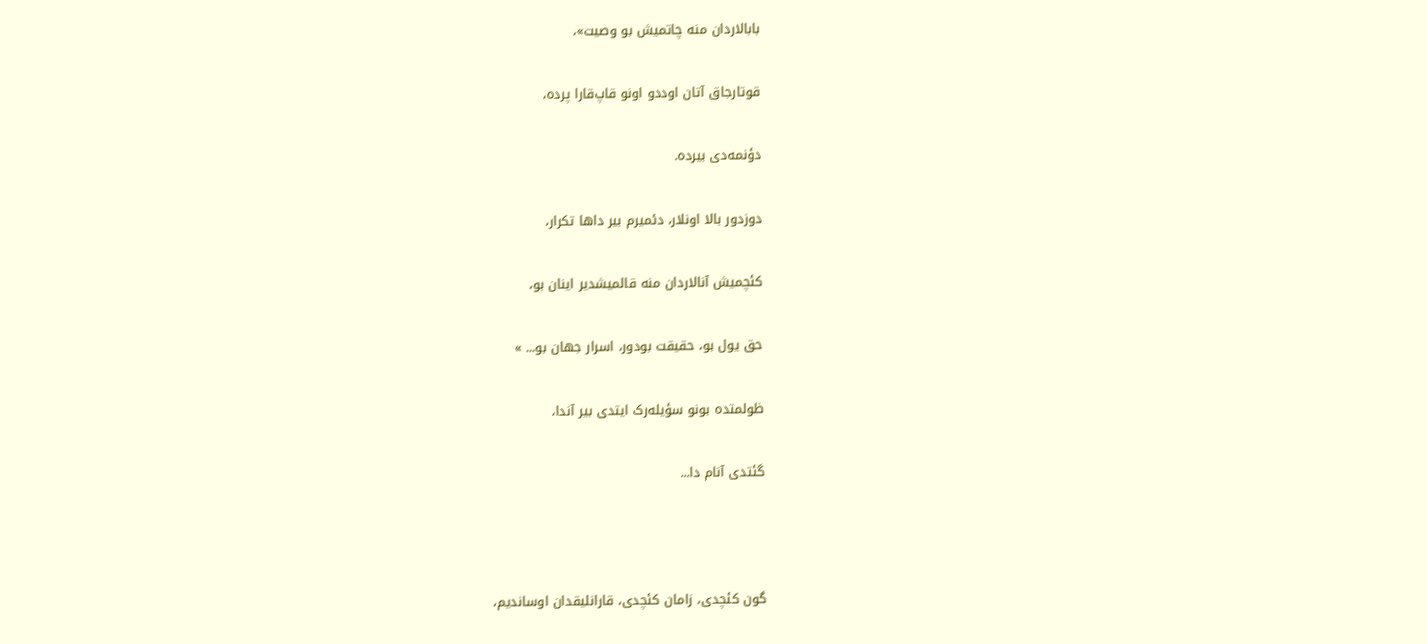بابالاردان منه چاتمیش بو وصیت»،

قوتارجاق آتان اوددو اونو قاپ‌قارا پرده،

دؤنمه‌دی بیرده.

دوزدور بالا اونلار، دئمیرم بیر داها تکرار،

کئچمیش آنالاردان منه قالمیشدیر اینان بو،

حق یول بو، حقیقت بودور، اسرار جهان بو... »

ظولمتده بونو سؤیله‌رک ایتدی بیر آندا،

گئتدی آنام دا...



گون کئچدی، زامان کئچدی، قارانلیقدان اوساندیم،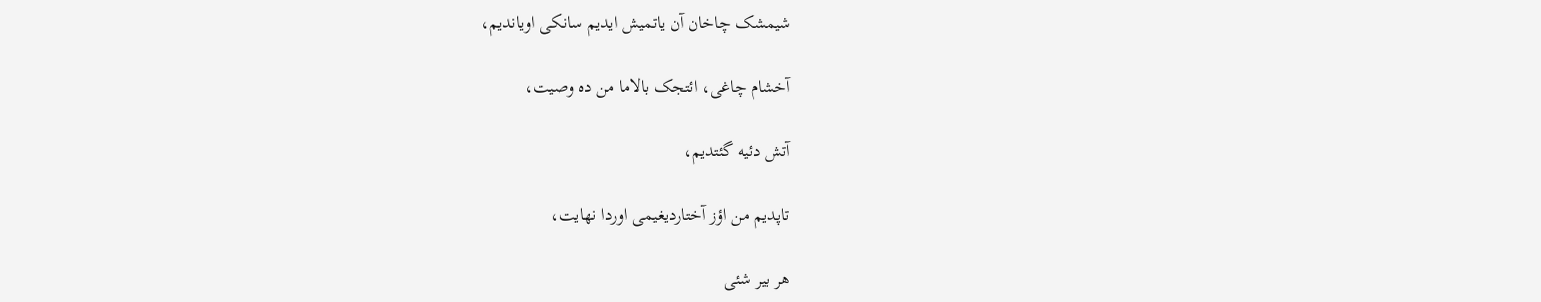شیمشک چاخان آن یاتمیش ایدیم سانکی اویاندیم،

آخشام چاغی، ائتجک بالاما من ده وصیت،

آتش دئیه گئتدیم،

تاپدیم من اؤز آختاردیغیمی اوردا نهایت،

هر بیر شئی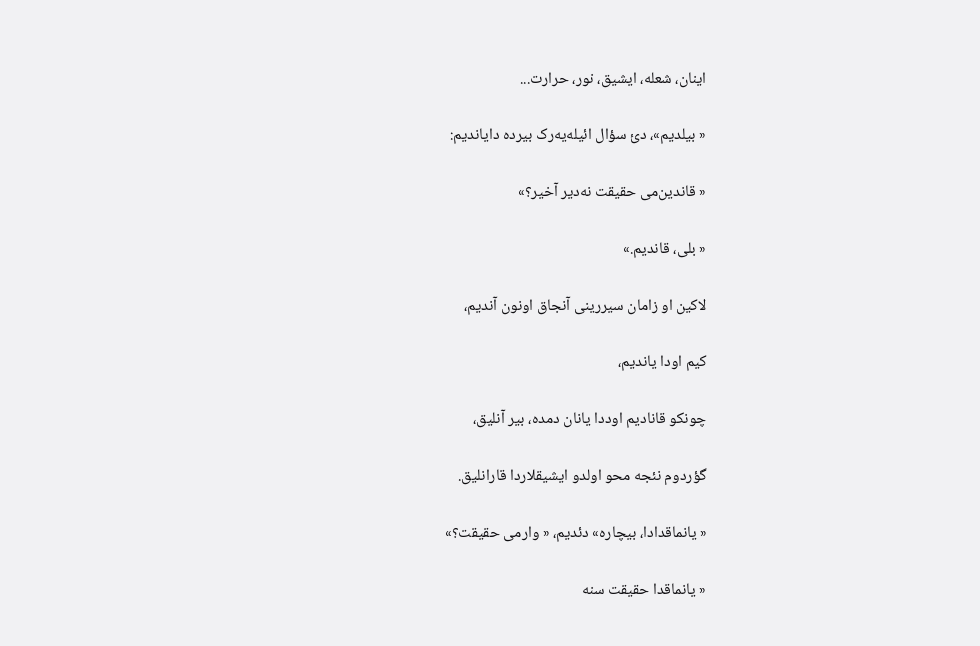اینان، شعله، ایشیق، نور، حرارت...

« بیلدیم»، دئ سؤال ائیله‌یه‌رک بیرده دایاندیم:

« قاندین‌می حقیقت نه‌دیر آخیر؟»

« بلی، قاندیم.»

لاکین او زامان سیررینی آنجاق اونون آندیم،

کیم اودا یاندیم،

چونکو قانادیم اوددا یانان دمده، بیر آنلیق،

گؤردوم نئجه محو اولدو ایشیقلاردا قارانلیق.

« یانماقدادا، بیچاره» دئدیم، « وارمی حقیقت؟»

« یانماقدا حقیقت سنه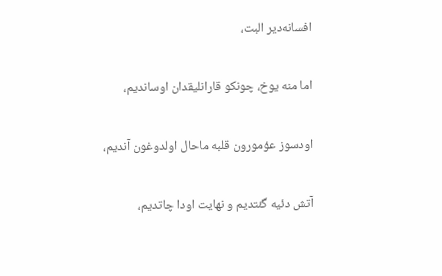افسانه‌دیر البت،

اما منه یوخ، چونکو قارانلیقدان اوساندیم،

اودسوز عؤمورون قلبه ماحال اولدوغون آندیم،

آتش دئیه گئتدیم و نهایت اودا چاتدیم،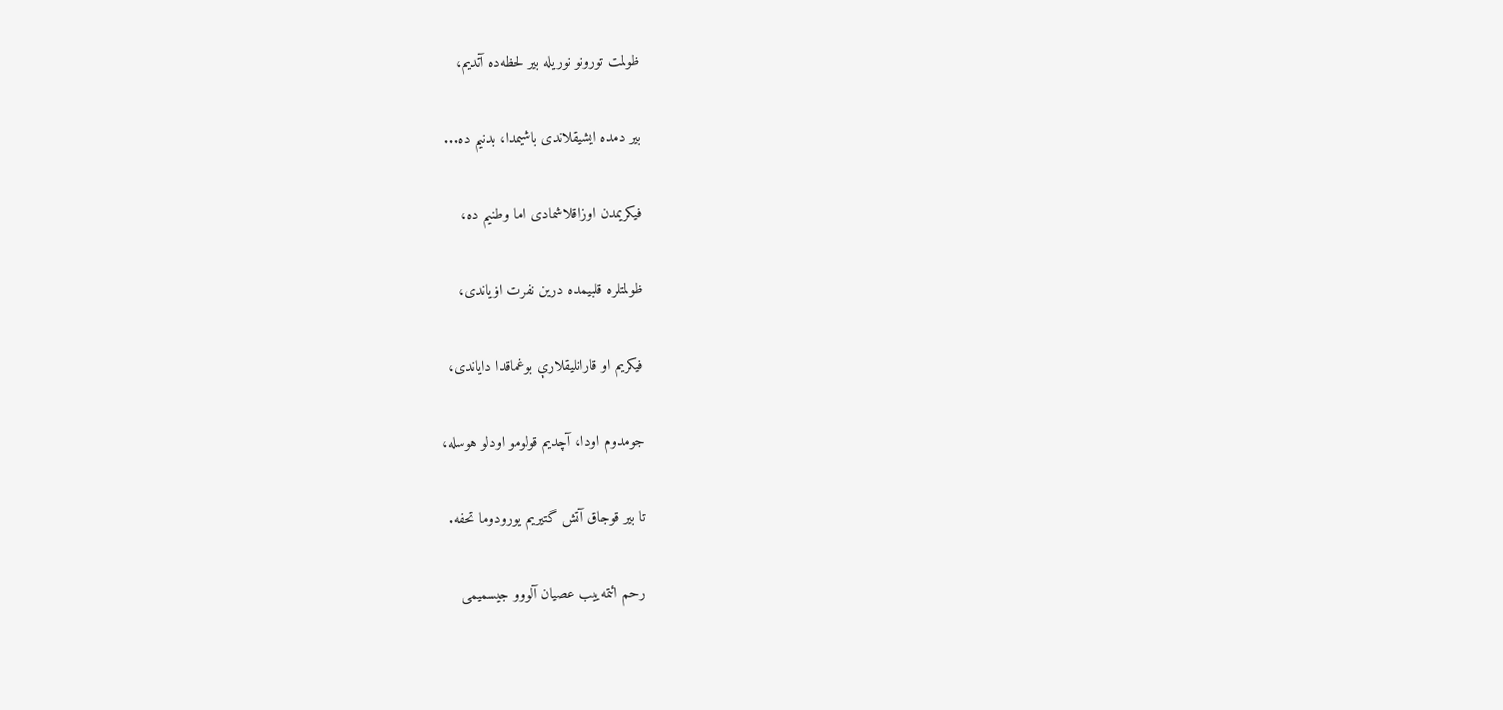ظولمت تورونو نوریله بیر لحظه‌ده آتدیم،

بیر دمده ایشیقلاندی باشیمدا، بدنیم ده...

فیکریمدن اوزاقلاشمادی اما وطنیم ده،

ظولمتلره قلبیمده درین نفرت اۏیاندی،

فیکریم او قارانلیقلارې بوغماقدا دایاندی،

جومدوم اودا، آچدیم قولومو اودلو هوسله،

تا بیر قوجاق آتش گتیریم یورودوما تحفه.

رحم ائتمه‌ییب عصیان آلووو جیسمیمی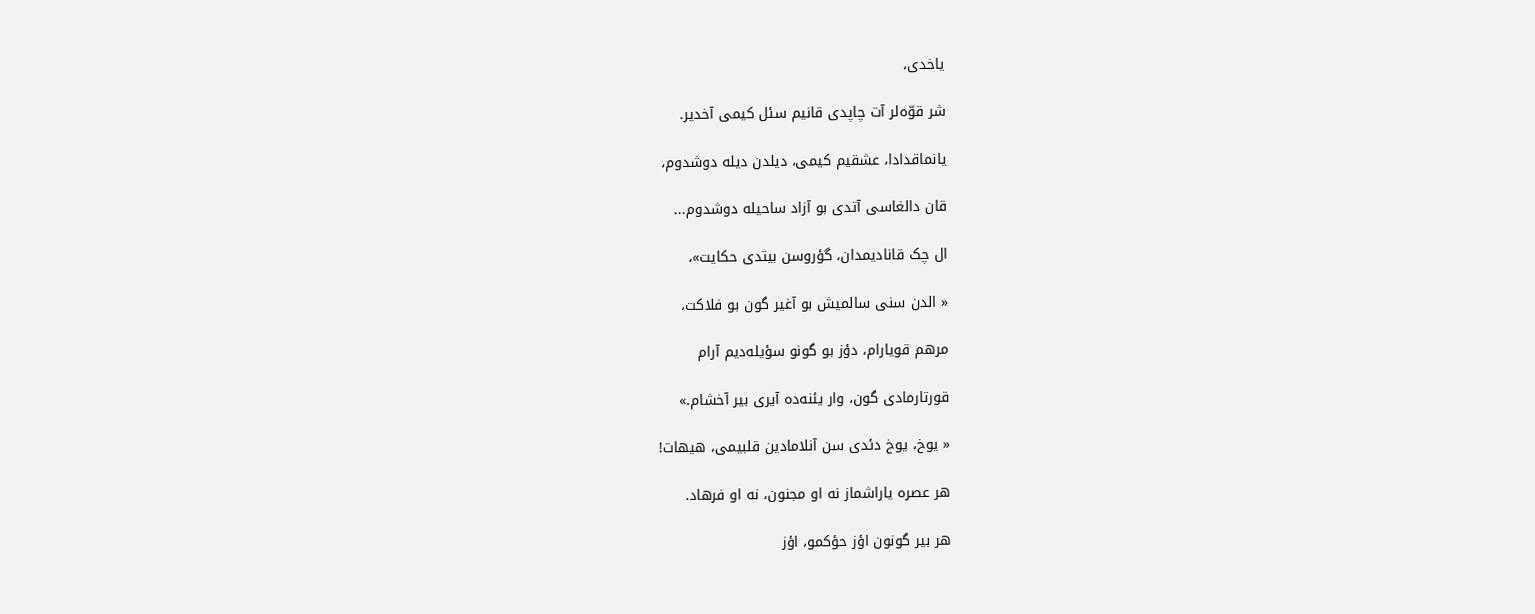یاخدی،

شر قوّه‌لر آت چاپدی قانیم سئل کیمی آخدیر.

یانماقدادا، عشقیم کیمی، دیلدن دیله دوشدوم،

قان دالغاسی آتدی بو آزاد ساحیله دوشدوم...

ال چک قانادیمدان، گؤروسن بیتدی حکایت»،

« الدن سنی سالمیش بو آغیر گون بو فلاکت،

مرهم قویارام، دؤز بو گونو سؤیله‌دیم آرام

قورتارمادی گون، وار یئنه‌ده آیری بیر آخشام.»

« یوخ، یوخ دئدی سن آنلامادین قلبیمی، هیهات!

هر عصره یاراشماز نه او مجنون، نه او فرهاد.

هر بیر گونون اؤز حؤکمو، اؤز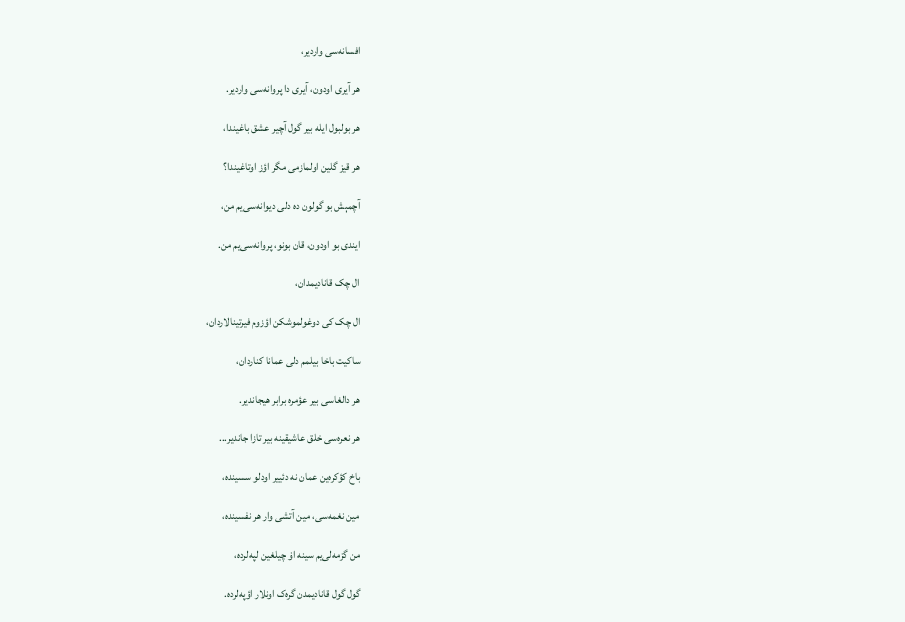افسانه‌سی واردیر،

هر آیری اودون، آیری دا پروانه‌سی واردیر.

هر بولبول ایله بیر گول آچیر عشق باغیندا،

هر قیز گلین اولمازمی مگر اؤز اوتاغیندا؟

آچمېش بو گولون ده دلی دیوانه‌سی‌یم من،

ایندی بو اودون، قان بونو، پروانه‌سی‌یم من.

ال چک قانادیمدان،

ال چک کی دوغولموشکن اؤزوم فیرتینالاردان،

ساکیت باخا بیلمم دلی عمانا کناردان،

هر دالغاسی بیر عؤمره برابر هیجاندیر.

هر نعره‌سی خلق عاشیقینه بیر تازا جاندیر...

باخ کؤکره‌ین عمان نه دئییر اودلو سسینده،

مین نغمه‌سی، مین آتشی وار هر نفسینده،

من گزمه‌لی‌یم سینه اۏ چیلغین لپه‌لرده،

گول گول قانادیمدن گره‌ک اونلار اؤپه‌لرده.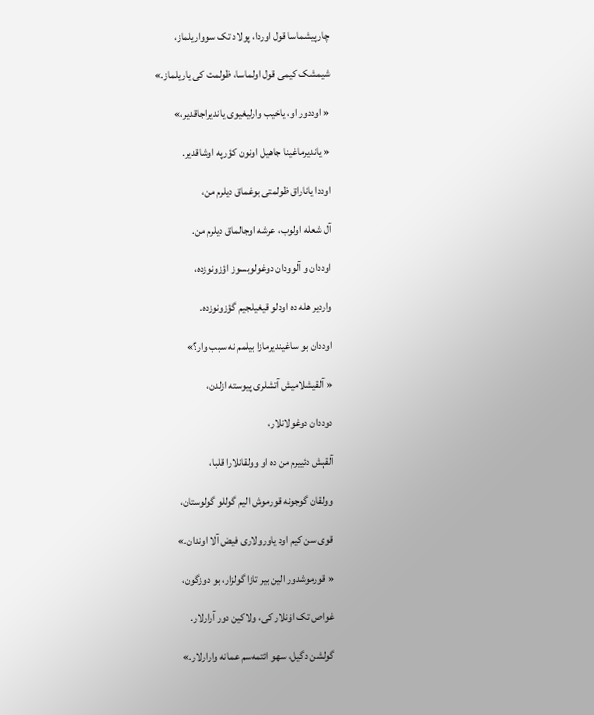چارپیشماسا قول اوردا، پولاد تک سوواریلماز،

شیمشک کیمی قول اولماسا، ظولمت کی یاریلماز.»

« اوددور او، یاخیب وارلیغیوی یاندیراجاقدیر،»

« یاندیرماغینا جاهیل اونون کؤرپه اوشاقدیر.

اوددا یاناراق ظولمتی بوغماق دیلرم من،

آل شعله اولوب، عرشه اوجالماق دیلرم من.

اوددان و آلوودان دوغولوبسوز اؤزونوزده،

واردیر هله ده اودلو قیغیلجیم گؤزونوزده.

اوددان بو ساغیندیرمازا بیلمم نه سبب وار؟»

« آلقیشلامیش آتشلری پیوسته ازلدن،

دوددان دوغولانلار،

آلقېش دئییرم من ده او وولقانلارا قلبا،

وولقان گوجونه قورموش الیم گوللو گولوستان،

قوی سن کیم اود یاورولاری فیض آلا اوندان.»

« قورموشدور الین بیر تازا گولزار، بو دوزگون،

غواص تک اۏنلار کی، ولاکین دور آرارلار.

گولشن دگیل، سهو ائتمه‌سم عمانه وارارلار.»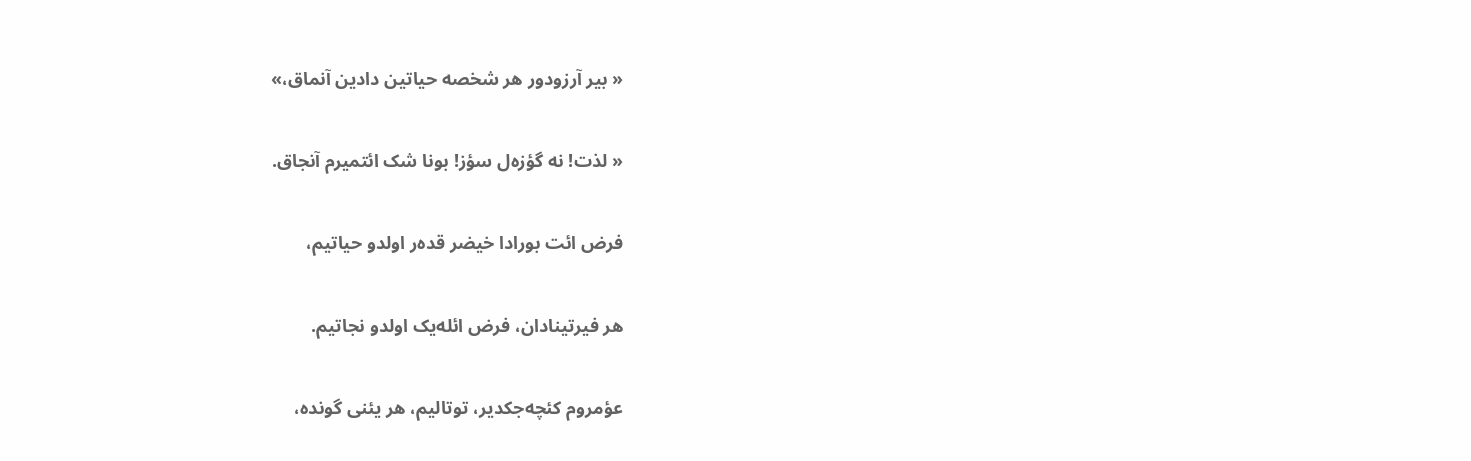« بیر آرزودور هر شخصه حیاتین دادین آنماق،»

« لذت! نه گؤزه‌ل سؤز! بونا شک ائتمیرم آنجاق.

فرض ائت بورادا خیضر قده‌ر اولدو حیاتیم،

هر فیرتینادان، فرض ائله‌یک اولدو نجاتیم.

عؤمروم کئچه‌جکدیر، توتالیم، هر یئنی گونده،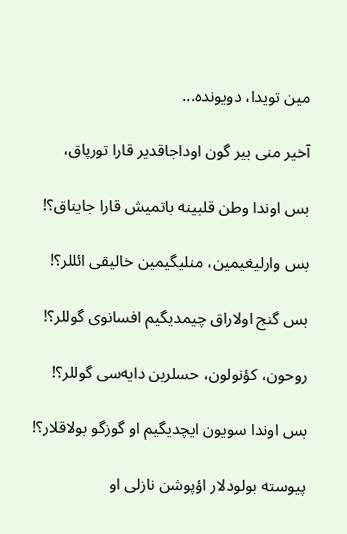مین تویدا، دویونده...

آخیر منی بیر گون اوداجاقدیر قارا تورپاق،

بس اوندا وطن قلبینه باتمیش قارا جایناق؟!

بس وارلیغیمین، منلیگیمین خالیقی ائللر؟!

بس گنج اولاراق چیمدیگیم افسانوی گوللر؟!

روحون، کؤنولون، حسلرین دایه‌سی گوللر؟!

بس اوندا سویون ایچدیگیم او گوزگو بولاقلار؟!

پیوسته بولودلار اؤپوشن نازلی او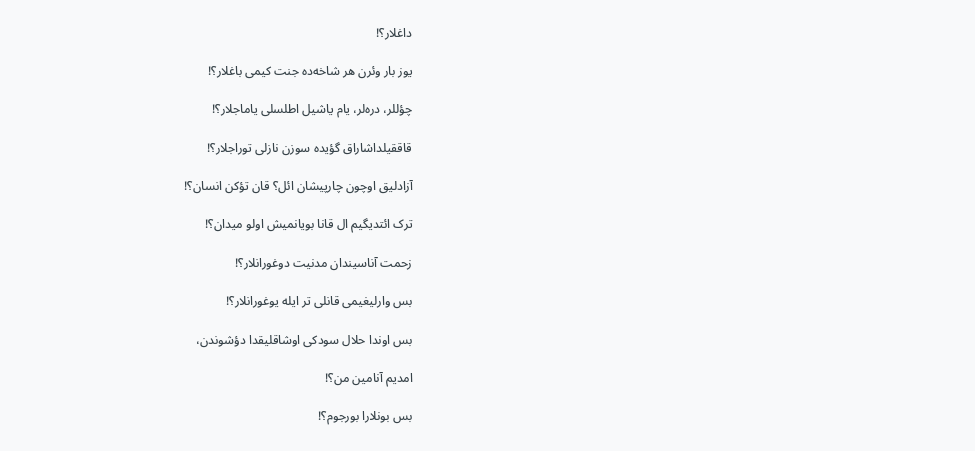داغلار؟!

یوز بار وئرن هر شاخه‌ده جنت کیمی باغلار؟!

چؤللر، دره‌لر، یام یاشیل اطلسلی یاماجلار؟!

قاققیلداشاراق گؤیده سوزن نازلی توراجلار؟!

آزادلیق اوچون چارپیشان ائل؟ قان تؤکن انسان؟!

ترک ائتدیگیم ال قانا بویانمیش اولو میدان؟!

زحمت آناسیندان مدنیت دوغورانلار؟!

بس وارلیغیمی قانلی تر ایله یوغورانلار؟!

بس اوندا حلال سودکی اوشاقلیقدا دؤشوندن،

امدیم آنامین من؟!

بس بونلارا بورجوم؟!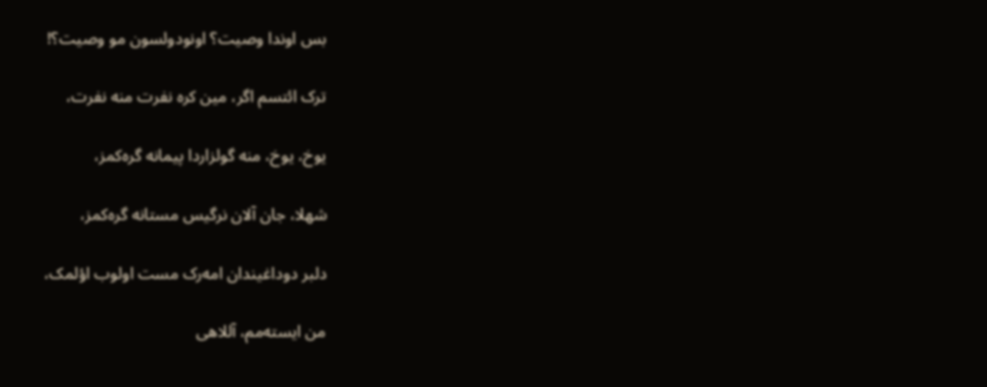بس اوندا وصیت؟ اونودولسون مو وصیت؟!

ترک ائتسم اگر، مین کره نفرت منه نفرت،

یوخ، یوخ، منه گولزاردا پیمانه گره‌کمز،

شهلا، جان آلان نرگیس مستانه گره‌کمز،

دلبر دوداغیندان امه‌ر‌ک مست اولوب اؤلمک،

من ایسته‌مم، آللاهی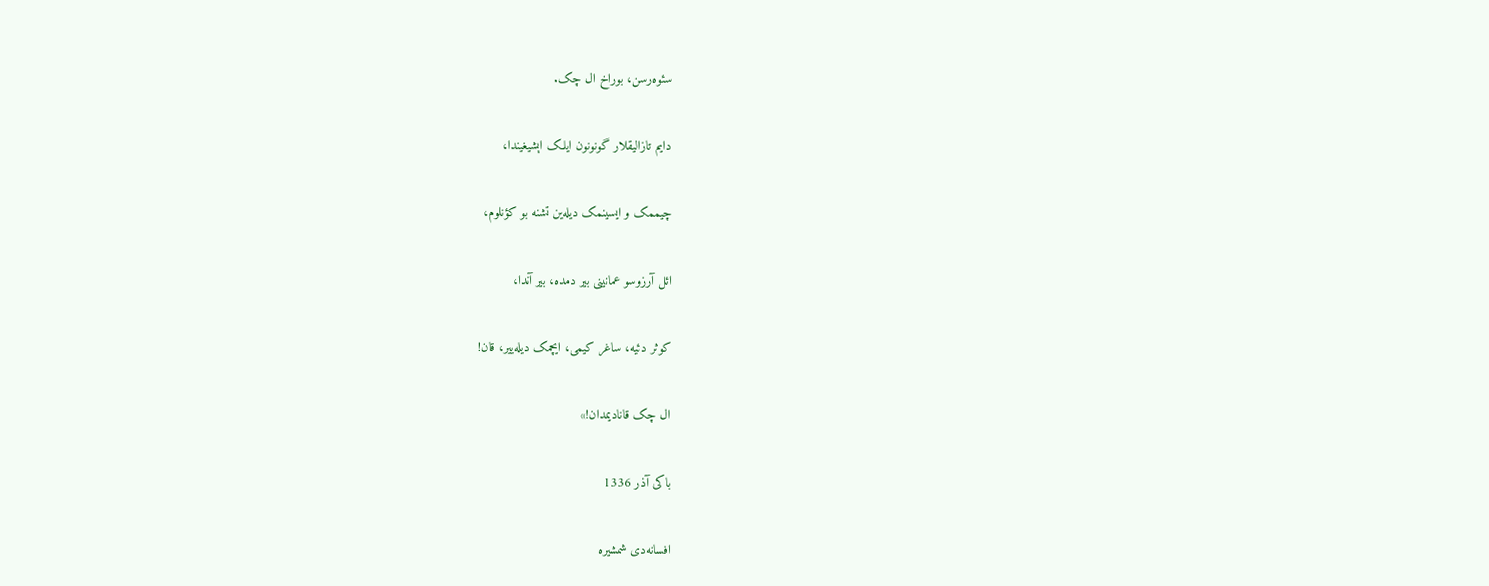سئوه‌رسن، بوراخ ال چک.

دایم تازالیقلار گونونون ایلک اېشیغیندا،

چیممک و ایسینمک دیله‌ین تشنه بو کؤنلوم،

ائل آرزوسو عمانینی بیر دمده، بیر آندا،

کوثر دئیه، ساغر کیمی، ایچمک دیله‌ییر، قان!

ال چک قانادیمدان!»

باکی آذر 1336

افسانه‌دی شمشیره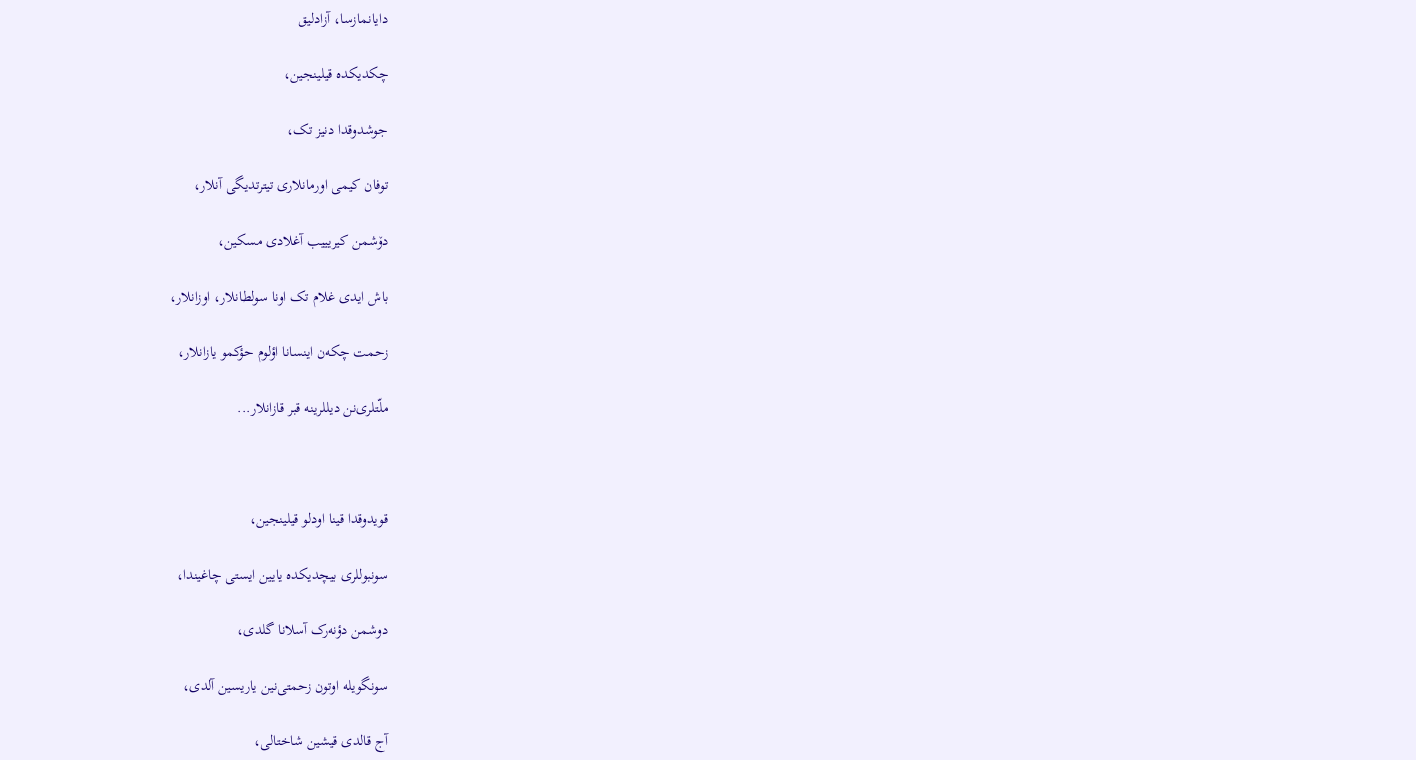دایانمازسا، آزادلیق

چکدیکده قیلینجین،

جوشدوقدا دنیز تک،

توفان کیمی اورمانلاری تیترتدیگی آنلار،

دۆشمن کیریییب آغلادی مسکین،

باش ایدی غلام تک اونا سولطانلار، اوزانلار،

زحمت چکه‌ن اینسانا اؤلوم حؤکمو یازانلار،

ملّتلری‌نن دیللرینه قبر قازانلار...



قویدوقدا قینا اودلو قیلینجین،

سونبوللری بیچدیکده یایین ایستی چاغیندا،

دوشمن دؤنه‌رک آسلانا گلدی،

سونگویله اوتون زحمتی‌نین یاریسین آلدی،

آج قالدی قیشین شاختالی،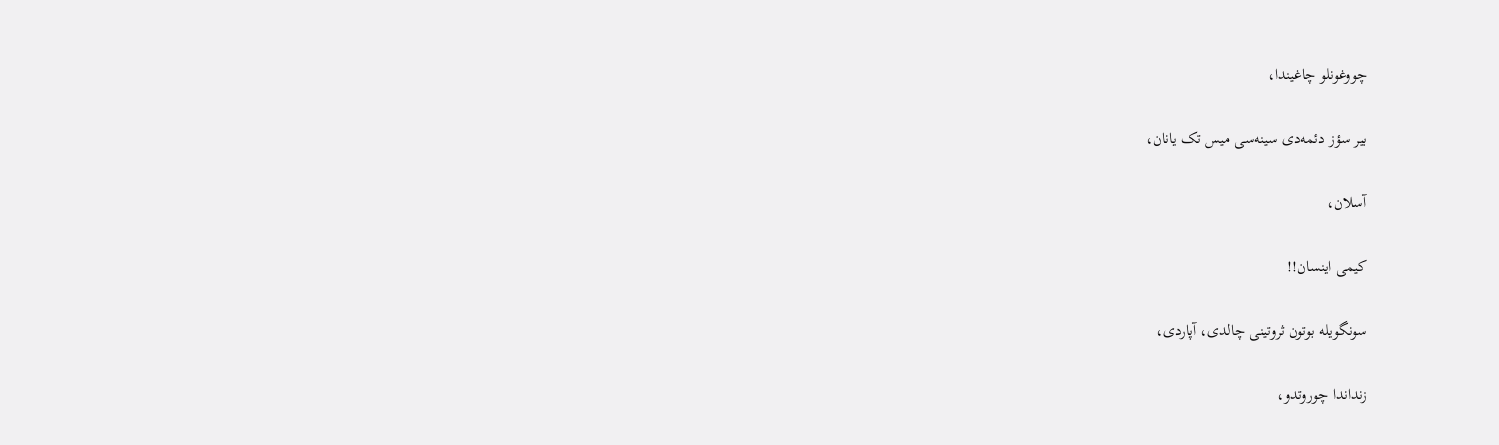چووغونلو چاغیندا،

بیر سؤز دئمه‌دی سینه‌سی میس تک یانان،

آسلان،

کیمی اینسان!!

سونگویله بوتون ثروتینی چالدی، آپاردی،

زنداندا چوروتدو،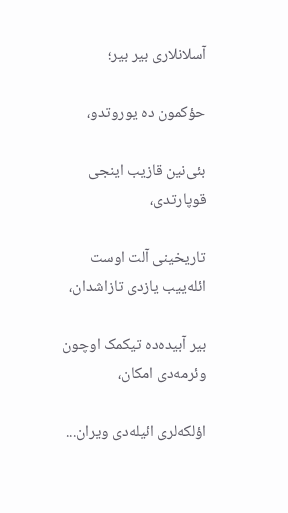آسلانلاری بیر بیر؛

حؤکمون ده یوروتدو،

بئی‌نین قازیب اینجی قوپارتدی،

تاریخینی آلت اوست ائله‌ییب یازدی تازاشدان،

بیر آبیده‌ده تیکمک اوچون وئرمه‌دی امکان،

اؤلکه‌لری ائیله‌دی ویران...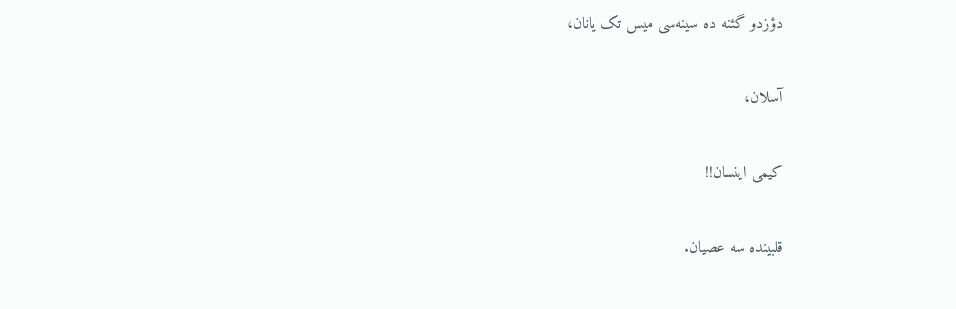دؤزدو گئنه ده سینه‌سی میس تک یانان،

آسلان،

کیمی اینسان!!

قلبینده سه عصیان.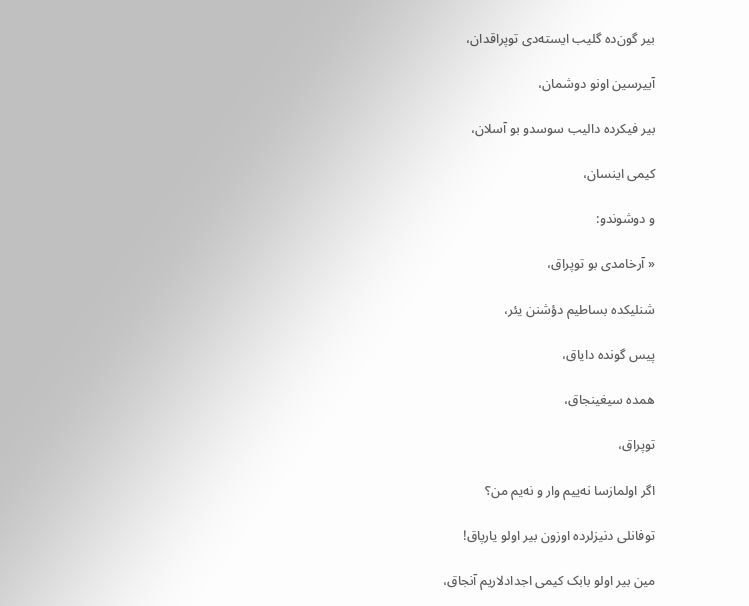بیر گون‌ده گلیب ایسته‌دی توپراقدان،

آییرسین اونو دوشمان،

بیر فیکرده دالیب سوسدو بو آسلان،

کیمی اینسان،

و دوشوندو:

« آرخامدی بو توپراق،

شنلیکده بساطیم دؤشنن یئر،

پیس گونده دایاق،

همده سیغینجاق،

توپراق،

اگر اولمازسا نه‌ییم وار و نه‌یم من؟

توفانلی دنیزلرده اوزون بیر اولو یارپاق!

مین بیر اولو بابک کیمی اجدادلاریم آنجاق،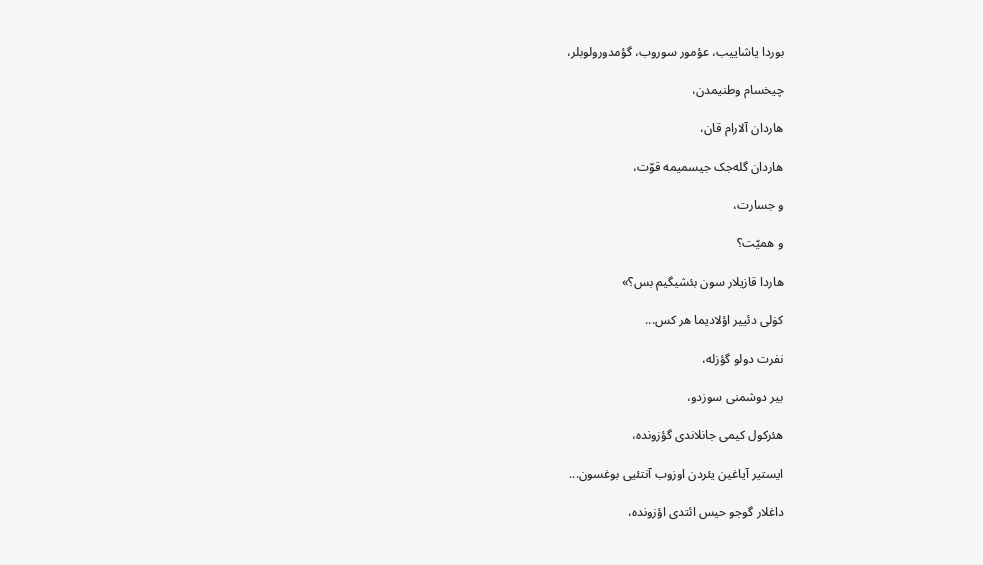بوردا یاشاییب، عؤمور سوروب، گؤمدورولوبلر،

چیخسام وطنیمدن،

هاردان آلارام قان،

هاردان گله‌جک جیسمیمه قوّت،

و جسارت،

و همیّت؟

هاردا قازیلار سون بئشیگیم بس؟»

کۏلی دئییر اؤلادیما هر کس...

نفرت دولو گؤزله،

بیر دوشمنی سوزدو،

هئرکول کیمی جانلاندی گؤزونده،

ایستیر آیاغین یئردن اوزوب آنتئیی بوغسون...

داغلار گوجو حیس ائتدی اؤزونده،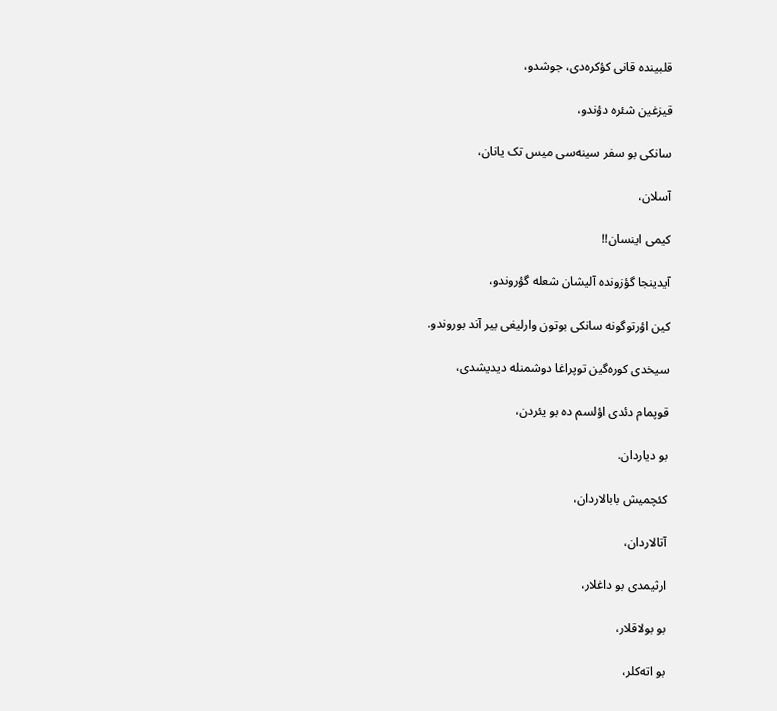قلبینده قانی کؤکره‌دی، جوشدو،

قیزغین شئره دؤندو،

سانکی بو سفر سینه‌سی میس تک یانان،

آسلان،

کیمی اینسان!!

آیدینجا گؤزونده آلیشان شعله گؤروندو،

کین اؤرتوگونه سانکی بوتون وارلیغی بیر آند بوروندو.

سیخدی کوره‌گین توپراغا دوشمنله دیدیشدی،

قوپمام دئدی اؤلسم ده بو یئردن،

بو دیاردان.

کئچمیش بابالاردان،

آتالاردان،

ارثیمدی بو داغلار،

بو بولاقلار،

بو اته‌کلر،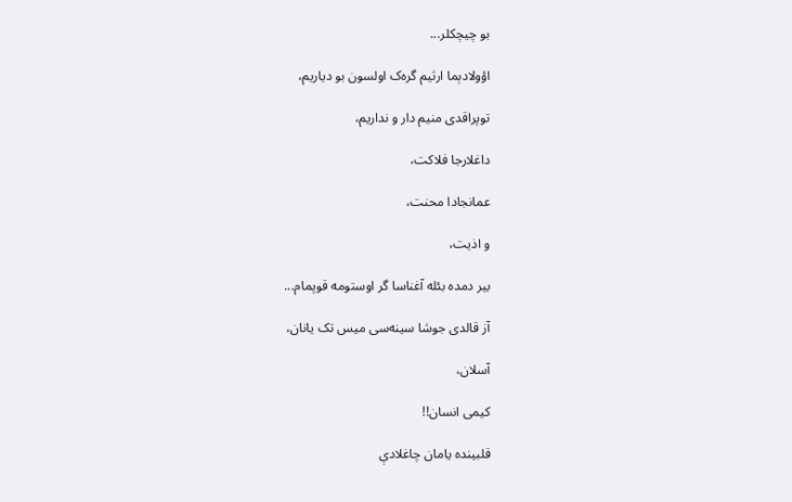بو چیچکلر...

اؤولادېما ارثیم گره‌ک اولسون بو دیاریم،

توپراقدی منیم دار و نداریم،

داغلارجا فلاکت،

عمانجادا محنت،

و اذیت،

بیر دمده بئله آغناسا گر اوستومه قوپمام...

آز قالدی جوشا سینه‌سی میس تک یانان،

آسلان،

کیمی انسان!!

قلبینده یامان چاغلادې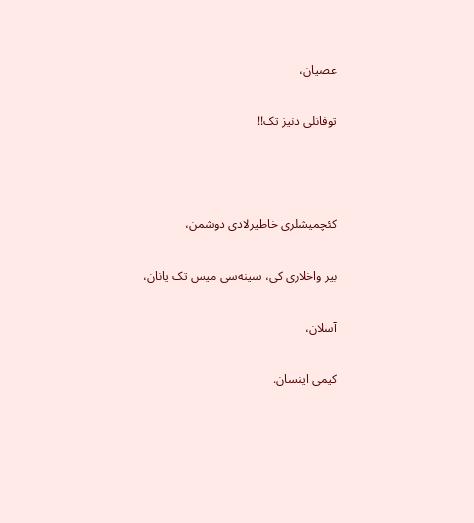عصیان،

توفانلی دنیز تک!!



کئچمیشلری خاطیرلادی دوشمن،

بیر واخلاری کی، سینه‌سی میس تک یانان،

آسلان،

کیمی اینسان.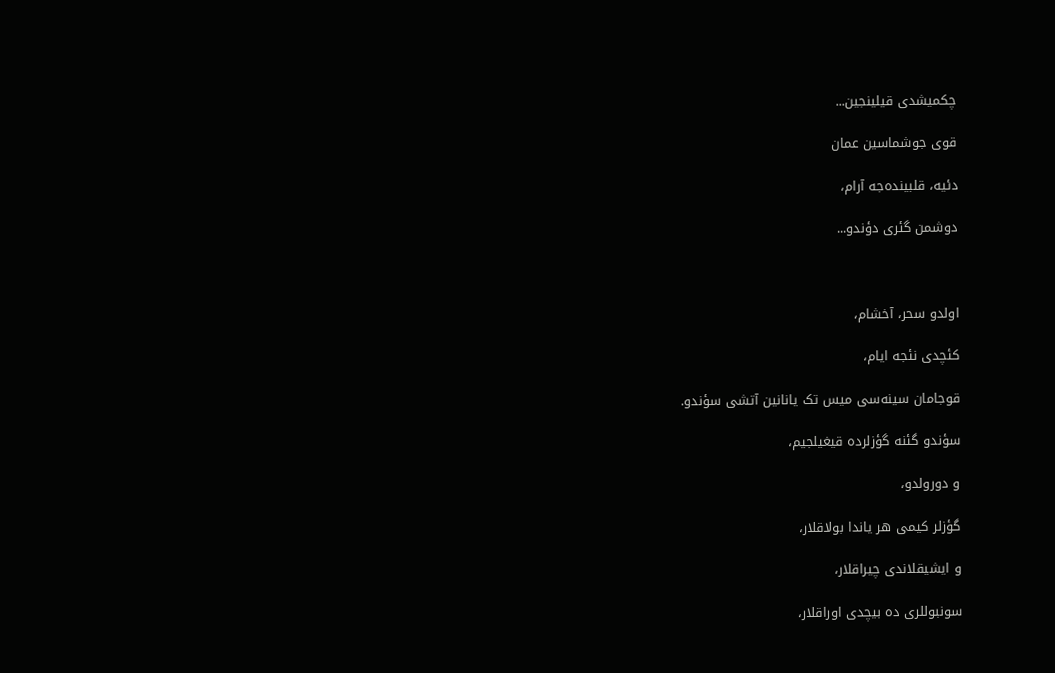چکمیشدی قیلینجین...

قوی جوشماسین عمان

دئیه، قلبینده‌جه آرام،

دوشمن گئری دؤندو...



اولدو سحر، آخشام،

کئچدی نئجه ایام،

قوجامان سینه‌سی میس تک یانانین آتشی سؤندو.

سؤندو گئنه گؤزلرده قیغیلجیم،

و دورولدو،

گؤزلر کیمی هر یاندا بولاقلار،

و ایشیقلاندی چیراقلار،

سونبوللری ده بیچدی اوراقلار،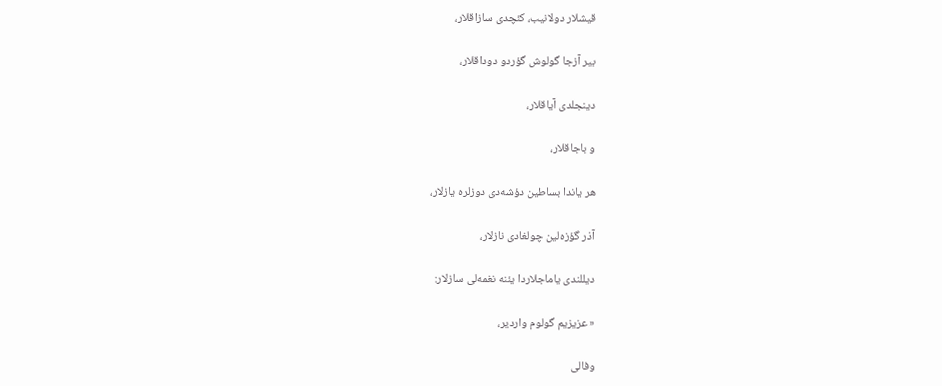قیشلار دولانیب، کئچدی سازاقلار،

بیر آزجا گولوش گؤردو دوداقلار،

دینجلدی آیاقلار،

و باجاقلار،

هر یاندا بساطین دؤشه‌دی دوزلره یازلار،

آذر گؤزه‌لین چولغادی نازلار،

دیللندی یاماجلاردا یئنه نغمه‌لی سازلار:

« عزیزیم گولوم واردیر،

وفالی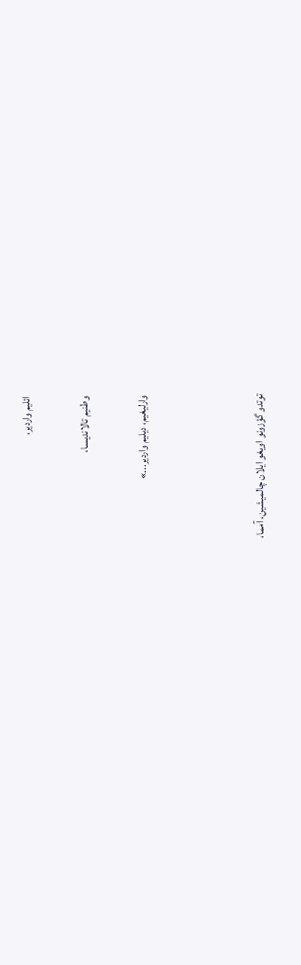ائلیم واردیر،

وطنیم تالاندیسا،

وارلیغیم، دیلیم واردیر...»



توتدو گؤزونو اویغو ایلان چالمیشین، آمما،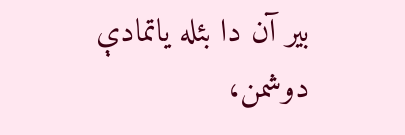بیر آن دا بئله یاتمادې دوشمن،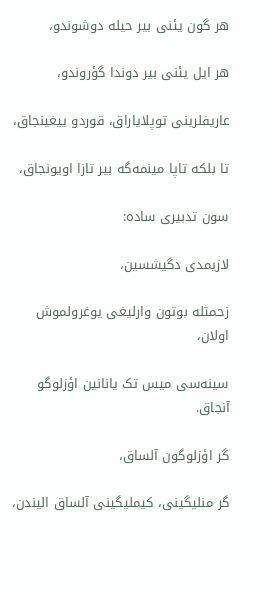هر گون یئنی بیر حیله دوشوندو،

هر ایل یئنی بیر دوندا گؤروندو،

عاریفلرینی توپلایاراق، قوردو ییغینجاق،

تا بلکه تاپا مینمه‌گه بیر تازا اویونجاق،

سون تدبیری ساده:

لازیمدی د‌گیشسین،

زحمتله بوتون وارلیغی یوغرولموش اولان،

سینه‌سی میس تک یانانین اؤزلوگو آنجاق.

گر اؤزلوگون آلساق،

گر منلیگینی، کیملیگینی آلساق الیندن،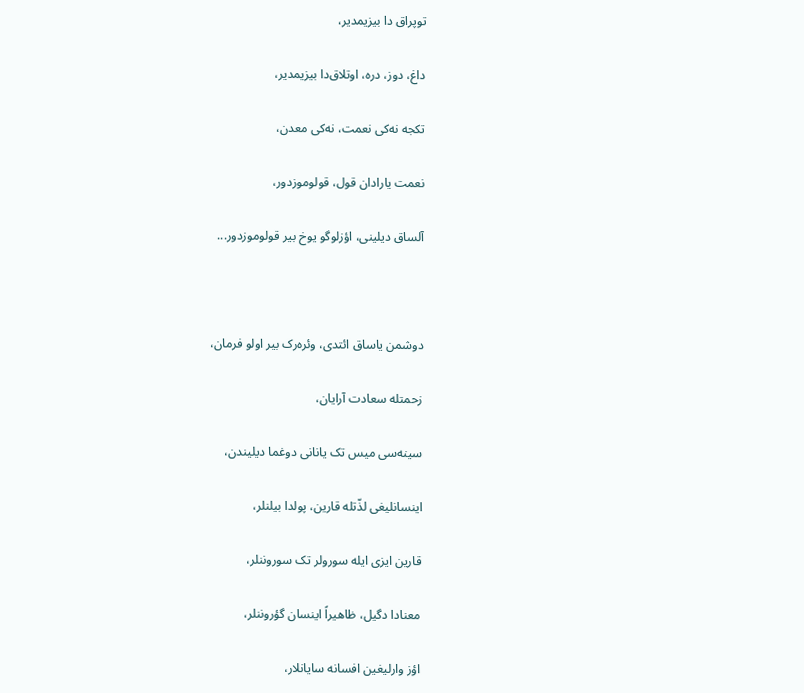توپراق دا بیزیمدیر،

داغ، دوز، دره، اوتلاق‌دا بیزیمدیر،

تکجه نه‌کی نعمت، نه‌کی معدن،

نعمت یارادان قول، قولوموزدور،

آلساق دیلینی، اؤزلوگو یوخ بیر قولوموزدور...



دوشمن یاساق ائتدی، وئره‌رک بیر اولو فرمان،

زحمتله سعادت آرایان،

سینه‌سی میس تک یانانی دوغما دیلیندن،

اینسانلیغی لذّتله قارین، پولدا بیلنلر،

قارین ایزی ایله سورولر تک سوروننلر،

معنادا دگیل، ظاهیراً اینسان گؤروننلر،

اؤز وارلیغین افسانه سایانلار،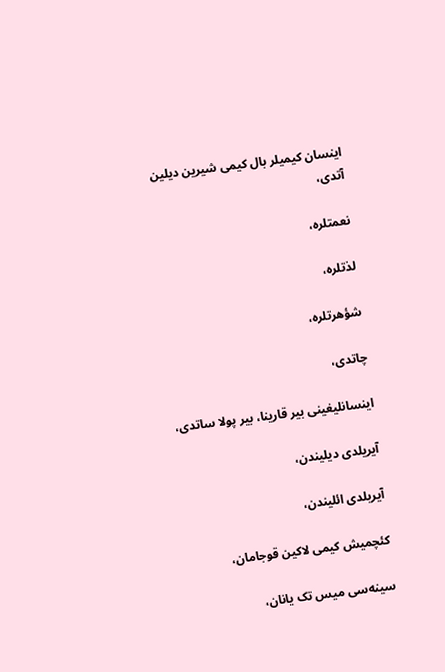اینسان کیمیلر بال کیمی شیرین دیلین آتدی،

نعمتلره،

لذتلره،

شؤهرتلره،

چاتدی،

اینسانلیغینی بیر قارینا، بیر پولا ساتدی،

آیریلدی دیلیندن،

آیریلدی ائلیندن،

کئچمیش کیمی لاکین قوجامان،

سینه‌سی میس تک یانان،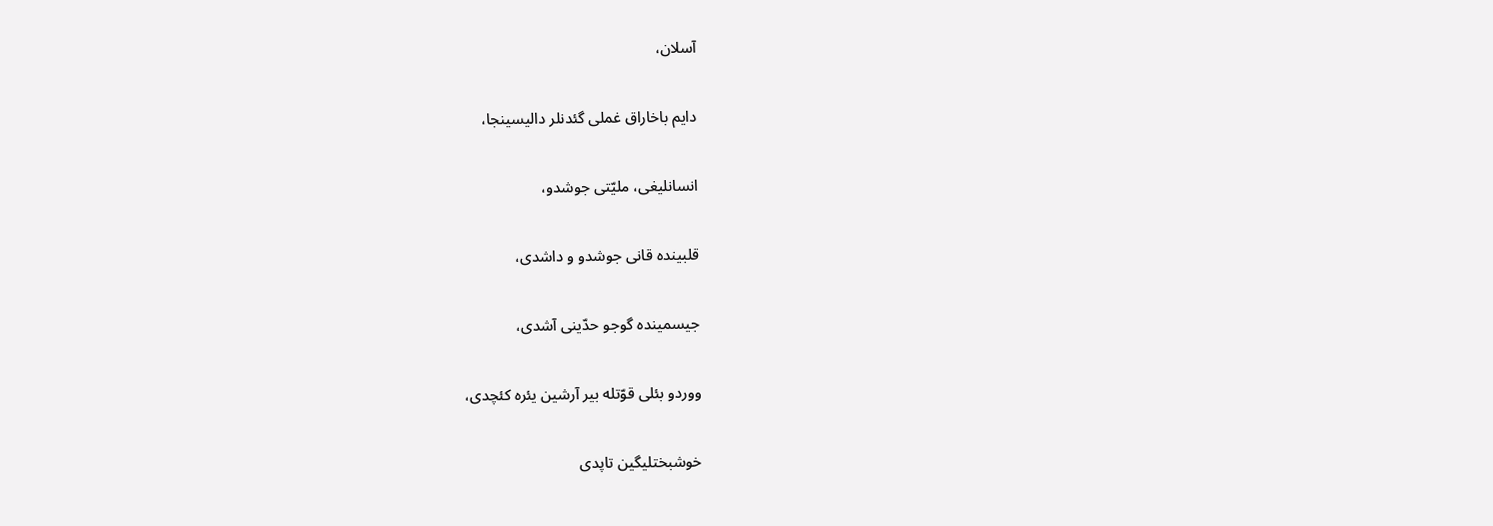آسلان،

دایم باخاراق غملی گئدنلر دالیسینجا،

انسانلیغی، ملیّتی جوشدو،

قلبینده قانی جوشدو و داشدی،

جیسمینده گوجو حدّینی آشدی،

ووردو بئلی قوّتله بیر آرشین یئره کئچدی،

خوشبختلیگین تاپدی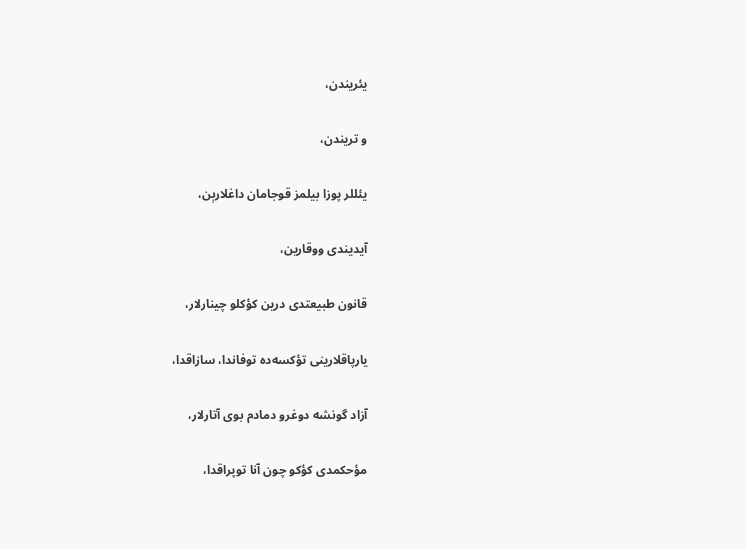یئریندن،

و تریندن،

یئللر پوزا بیلمز قوجامان داغلارېن،

آیدیندی ووقارین،

قانون طبیعتدی درین کؤکلو چینارلار،

یارپاقلارینی تؤکسه‌ده توفاندا، سازاقدا،

آزاد گونشه دوغرو دمادم بوی آتارلار،

مؤحکمدی کؤکو چون آنا توپراقدا،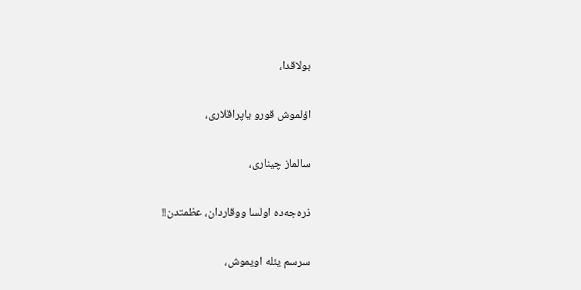بولاقدا،

اؤلموش قورو یاپراقلاری،

سالماز چیناری،

ذره‌جه‌ده اولسا ووقاردان، عظمتدن!!

سرسم یئله اویموش،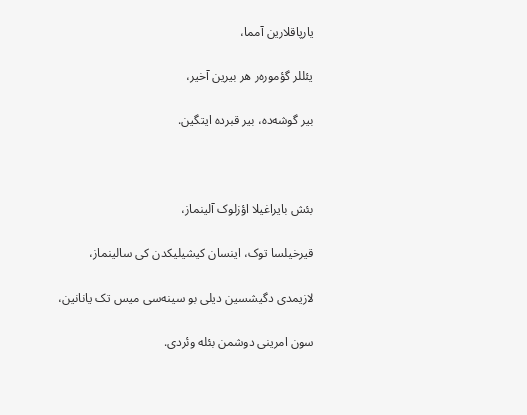یارپاقلارین آمما،

یئللر گؤموره‌ر هر بیرین آخیر،

بیر گوشه‌ده، بیر قبرده ایتگین.



بئش بایراغیلا اؤزلوک آلینماز،

قیرخیلسا توک، اینسان کیشیلیکدن کی سالینماز،

لازیمدی دگیشسین دیلی بو سینه‌سی میس تک یانانین،

سون امرینی دوشمن بئله وئردی.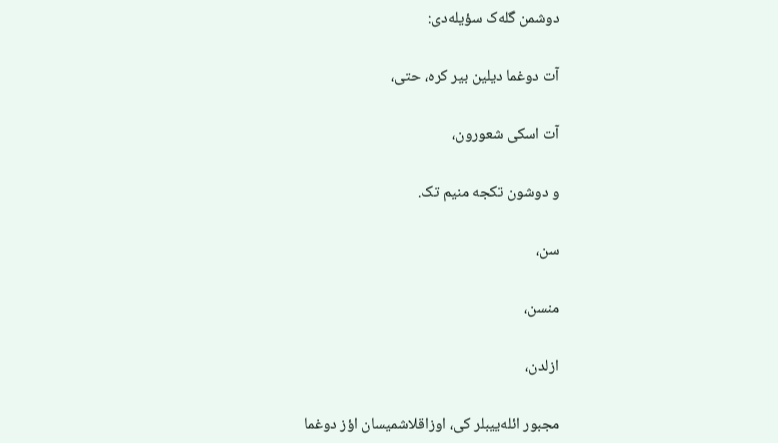دوشمن گله‌ک سؤیله‌دی:

آت دوغما دیلین بیر کره، حتی،

آت اسکی شعورون،

و دوشون تکجه منیم تک.

سن،

منسن،

ازلدن،

مجبور ائله‌ییبلر کی، اوزاقلاشمیسان اؤز دوغما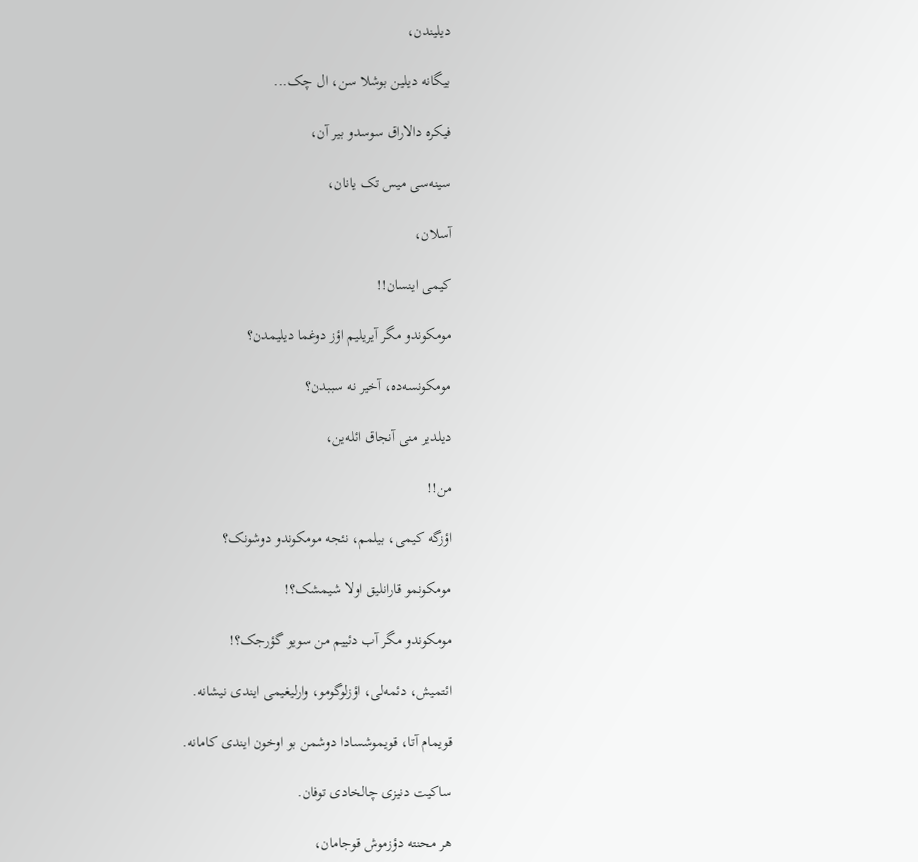دیلیندن،

بیگانه دیلین بوشلا سن، ال چک...

فیکره دالاراق سوسدو بیر آن،

سینه‌سی میس تک یانان،

آسلان،

کیمی اینسان!!

مومکوندو مگر آیریلیم اؤز دوغما دیلیمدن؟

مومکونسه‌ده، آخیر نه سببدن؟

دیلدیر منی آنجاق ائله‌ین،

من!!

اؤزگه کیمی، بیلمم، نئجه مومکوندو دوشونک؟

مومکونمو قارانلیق اولا شیمشک؟!

مومکوندو مگر آب دئییم من سویو گؤرجک؟!

ائتمیش، دئمه‌لی، اؤزلوگومو، وارلیغیمی ایندی نیشانه.

قویمام آتا، قویموشسادا دوشمن بو اوخون ایندی کامانه.

ساکیت دنیزی چالخادی توفان.

هر محنته دؤزموش قوجامان،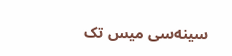سینه‌سی میس تک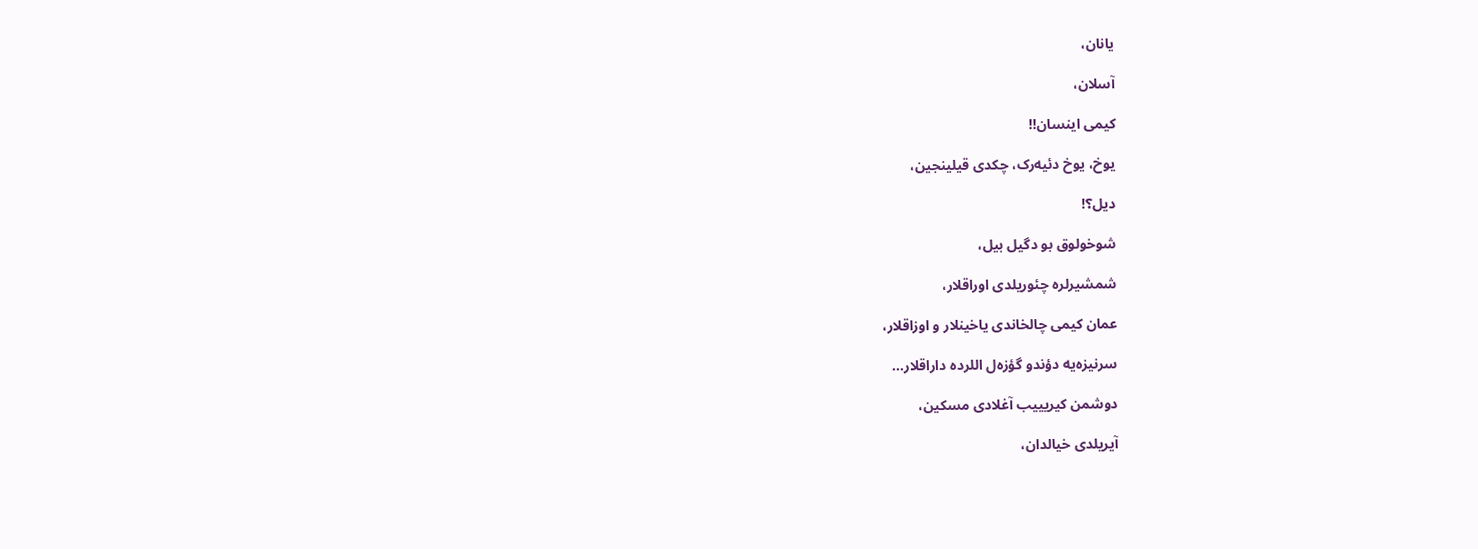یانان،

آسلان،

کیمی اینسان!!

یوخ، یوخ دئیه‌رک، چکدی قیلینجین،

دیل؟!

شوخولوق بو دگیل بیل،

شمشیرلره چئوریلدی اوراقلار،

عمان کیمی چالخاندی یاخینلار و اوزاقلار،

سرنیزه‌یه دؤندو گؤزه‌ل اللرده داراقلار...

دوشمن کیریییب آغلادی مسکین،

آیریلدی خیالدان،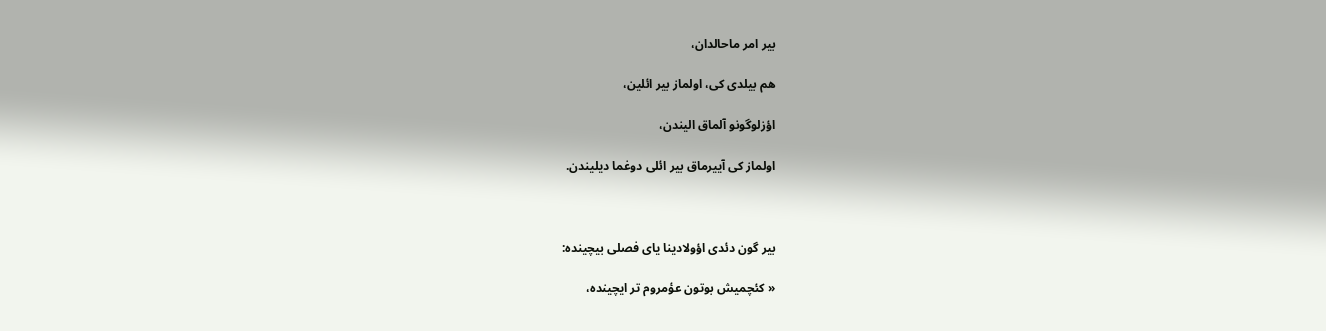بیر امر ماحالدان،

هم بیلدی کی، اولماز بیر ائلین،

اؤزلوگونو آلماق الیندن،

اولماز کی آییرماق بیر ائلی دوغما دیلیندن.



بیر گون دئدی اؤولادینا یای فصلی بیچینده:

« کئچمیش بوتون عؤمروم تر ایچینده،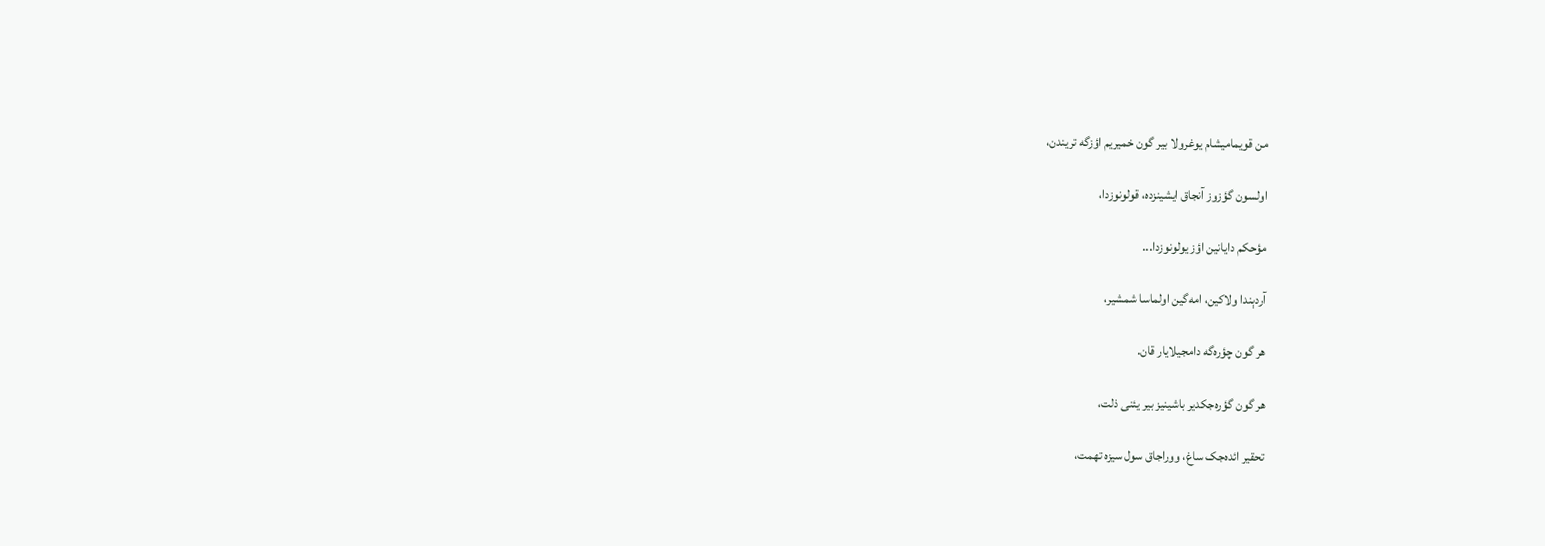من قویمامیشام یوغرولا بیر گون خمیریم اؤزگه تریندن،

اولسون گؤزوز آنجاق ایشینزده، قولونوزدا،

مؤحکم دایانین اؤز یولونوزدا...

آردېندا ولاکین، امه‌گین اولماسا شمشیر،

هر گون چؤره‌گه دامجیلایار قان.

هر گون گؤره‌جکدیر باشینیز بیر یئنی ذلت،

تحقیر ائده‌جک ساغ، ووراجاق سول سیزه تهمت،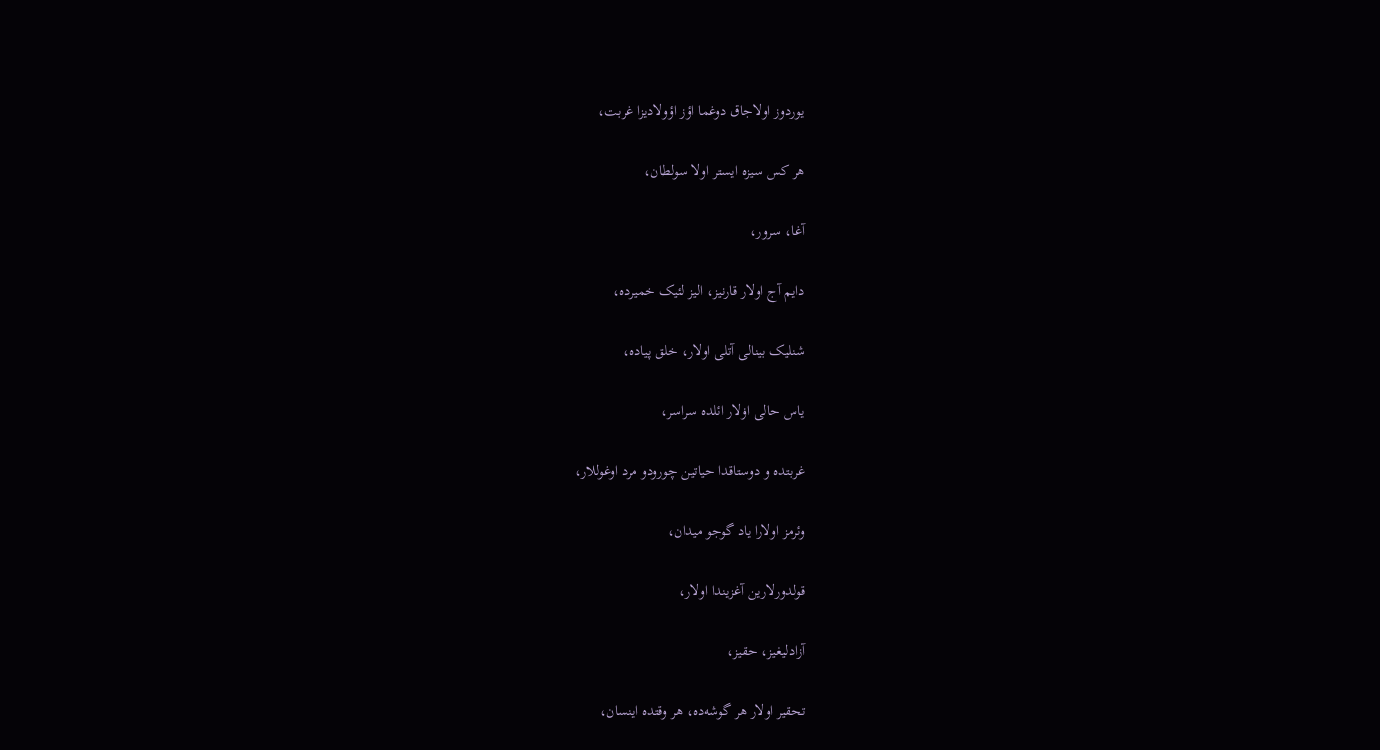یوردوز اولاجاق دوغما اؤز اؤولادیزا غربت،

هر کس سیزه ایستر اولا سولطان،

آغا، سرور،

دایم آج اولار قارنیز، الیز لئیک خمیرده،

شنلیک بینالی آتلی اولار، خلق پیاده،

یاس حالی اۏلار ائلده سراسر،

غربتده و دوستاقدا حیاتین چورودو مرد اوغوللار،

وئرمز اولارا یاد گوجو میدان،

قولدورلارین آغزیندا اولار،

آزادلیغیز، حقیز،

تحقیر اولار هر گوشه‌ده، هر وقتده اینسان،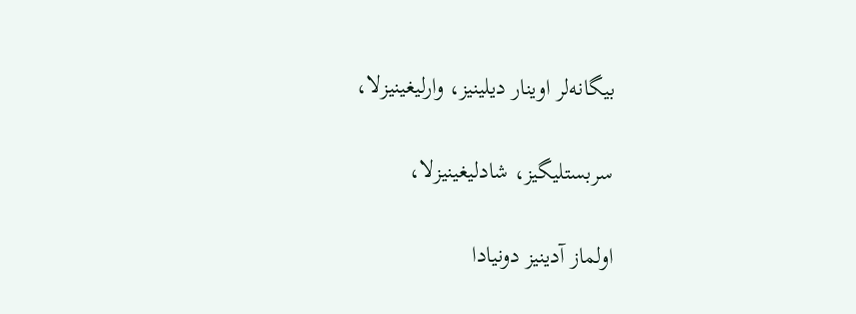بیگانه‌لر اوینار دیلینیز، وارلیغینیزلا،

سربستلیگیز، شادلیغینیزلا،

اولماز آدینیز دونیادا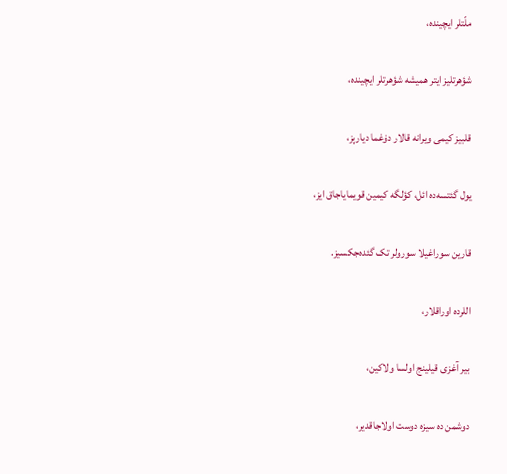ملّتلر ایچینده،

شؤهرتلیز ایتر همیشه شؤهرتلر ایچینده،

قلبیز کیمی ویرانه قالار دۏغما دیارېز،

یول گئتسه‌ده ائل، کؤلگه کیمین قویمایاجاق ایز،

قارین سوراغیلا سورولر تک گئده‌جکسیز.

اللرده اوراقلار،

بیر آغزی قیلینج اولسا ولاکین،

دوشمن ده سیزه دوست اولاجاقدیر،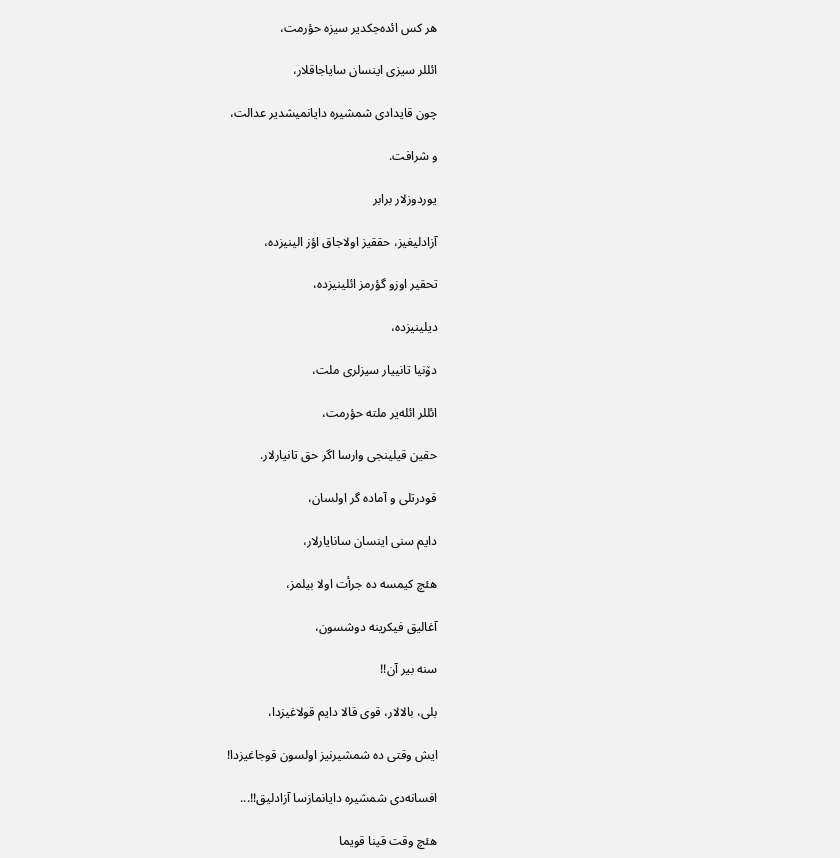هر کس ائده‌جکدیر سیزه حؤرمت،

ائللر سیزی اینسان سایاجاقلار،

چون قایدادی شمشیره دایانمیشدیر عدالت،

و شرافت.

یوردوزلار برابر

آزادلیغیز، حققیز اولاجاق اؤز الینیزده،

تحقیر اوزو گؤرمز ائلینیزده،

دیلینیزده،

دۆنیا تانییار سیزلری ملت،

ائللر ائله‌یر ملته حؤرمت،

حقین قیلینجی وارسا اگر حق تانیارلار.

قودرتلی و آماده‌ گر اولسان،

دایم سنی اینسان سانایارلار،

هئچ کیمسه ده جرأت اولا بیلمز،

آغالیق فیکرینه دوشسون،

سنه بیر آن!!

بلی، بالالار، قوی قالا دایم قولاغیزدا،

ایش وقتی ده شمشیرنیز اولسون قوجاغیزدا!

افسانه‌دی شمشیره دایانمازسا آزادلیق!!...

هئچ وقت قینا قویما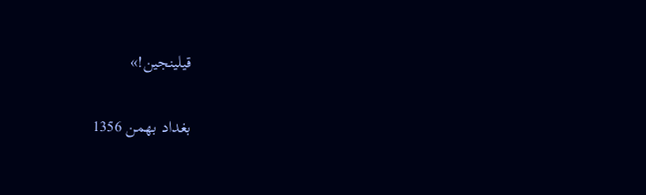قیلینجین!»

بغداد بهمن 1356